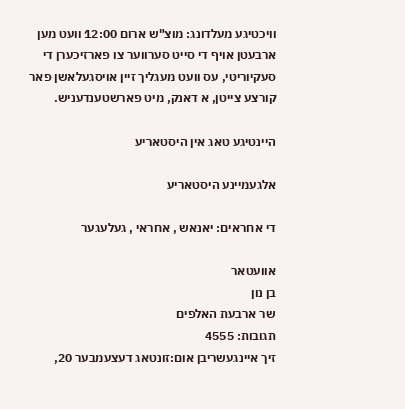וויכטיגע מעלדונג: מוצ"ש ארום 12:00 וועט מען ארבעטן אויף די סייט סערווער צו פארזיכערן די סעקיוריטי, עס וועט מעגליך זיין אויסגעלאשן פאר קורצע צייטן, א דאנק, מיט פארשטענדעניש.

היינטיגע טאג אין היסטאריע

אלגעמיינע היסטאריע

די אחראים: יאנאש , אחראי , געלעגער

אוועטאר
בן נון
שר ארבעת האלפים
תגובות: 4555
זיך איינגעשריבן אום:זונטאג דעצעמבער 20,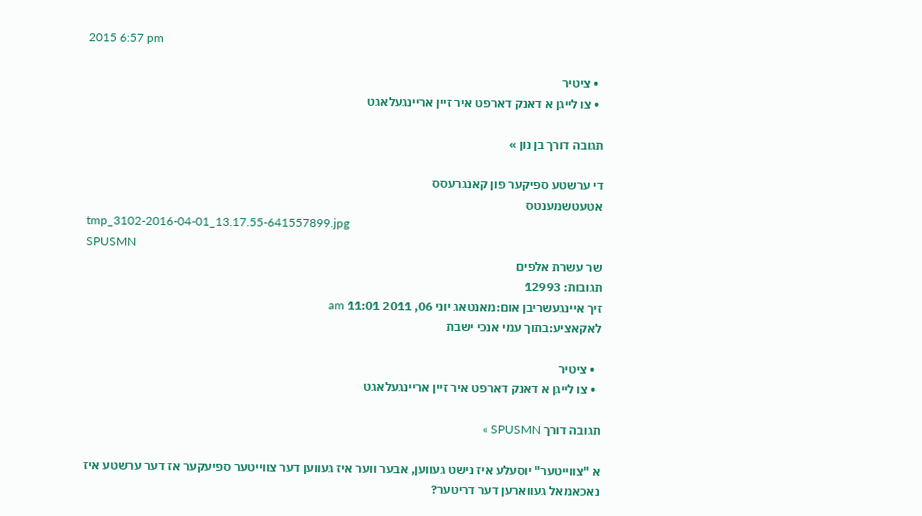2015 6:57 pm

  • ציטיר
  • צו לייגן א דאנק דארפט איר זיין אריינגעלאגט

תגובה דורך בן נון »

די ערשטע ספיקער פון קאנגרעסס
אטעטשמענטס
tmp_3102-2016-04-01_13.17.55-641557899.jpg
SPUSMN
שר עשרת אלפים
תגובות: 12993
זיך איינגעשריבן אום:מאנטאג יוני 06, 2011 11:01 am
לאקאציע:בתוך עמי אנכי ישבת

  • ציטיר
  • צו לייגן א דאנק דארפט איר זיין אריינגעלאגט

תגובה דורך SPUSMN »

א "צווייטער" יוסעלע איז נישט געווען, אבער ווער איז געווען דער צווייטער ספיעקער אז דער ערשטע איז נאכאמאל געווארען דער דריטער?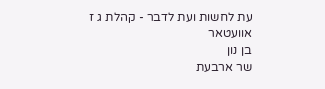עת לחשות ועת לדבר - קהלת ג ז
אוועטאר
בן נון
שר ארבעת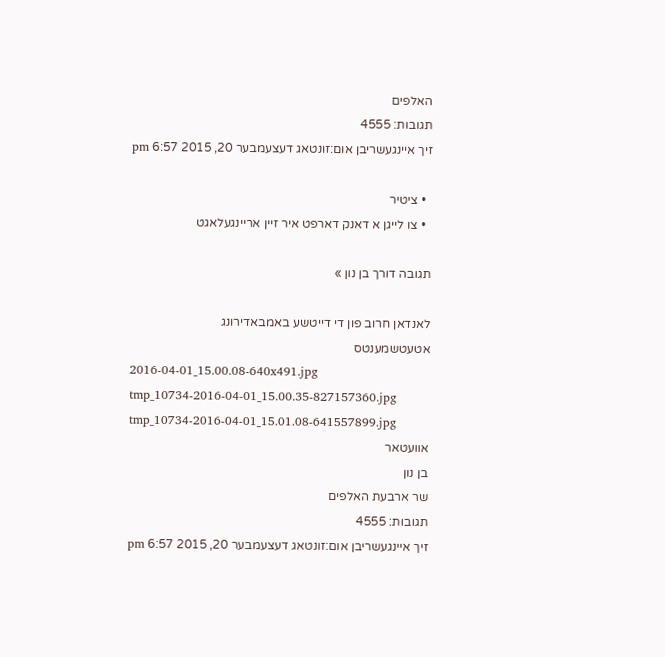האלפים
תגובות: 4555
זיך איינגעשריבן אום:זונטאג דעצעמבער 20, 2015 6:57 pm

  • ציטיר
  • צו לייגן א דאנק דארפט איר זיין אריינגעלאגט

תגובה דורך בן נון »

לאנדאן חרוב פון די דייטשע באמבאדירונג
אטעטשמענטס
2016-04-01_15.00.08-640x491.jpg
tmp_10734-2016-04-01_15.00.35-827157360.jpg
tmp_10734-2016-04-01_15.01.08-641557899.jpg
אוועטאר
בן נון
שר ארבעת האלפים
תגובות: 4555
זיך איינגעשריבן אום:זונטאג דעצעמבער 20, 2015 6:57 pm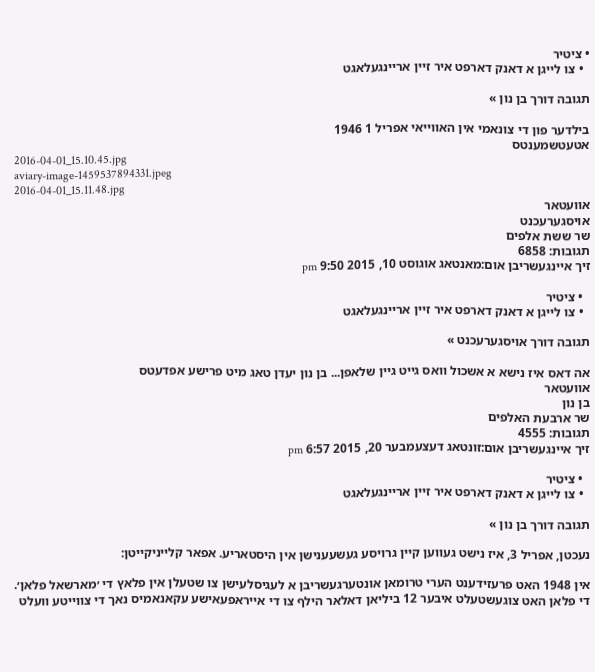• ציטיר
  • צו לייגן א דאנק דארפט איר זיין אריינגעלאגט

תגובה דורך בן נון »

בילדער פון די צונאמי אין האווייאי אפריל 1 1946
אטעטשמענטס
2016-04-01_15.10.45.jpg
aviary-image-1459537894331.jpeg
2016-04-01_15.11.48.jpg
אוועטאר
אויסגערעכנט
שר ששת אלפים
תגובות: 6858
זיך איינגעשריבן אום:מאנטאג אוגוסט 10, 2015 9:50 pm

  • ציטיר
  • צו לייגן א דאנק דארפט איר זיין אריינגעלאגט

תגובה דורך אויסגערעכנט »

אה דאס איז נישא א אשכול וואס גייט גיין שלאפן... בן נון יעדן טאג מיט פרישע אפדעטס
אוועטאר
בן נון
שר ארבעת האלפים
תגובות: 4555
זיך איינגעשריבן אום:זונטאג דעצעמבער 20, 2015 6:57 pm

  • ציטיר
  • צו לייגן א דאנק דארפט איר זיין אריינגעלאגט

תגובה דורך בן נון »

נעכטן, אפריל 3, איז נישט געווען קיין גרויסע געשעענישן אין היסטאריע. אפאר קלייניקייטן:

אין 1948 האט פרעזידענט הערי טרומאן אונטערגעשריבן א לעגיסלעישן צו שטעלן אין פלאץ די ׳מארשאל פלאן׳. די פלאן האט צוגעשטעלט איבער 12 ביליאן דאלאר הילף צו די אייראפעאישע עקאנאמיס נאך די צווייטע וועלט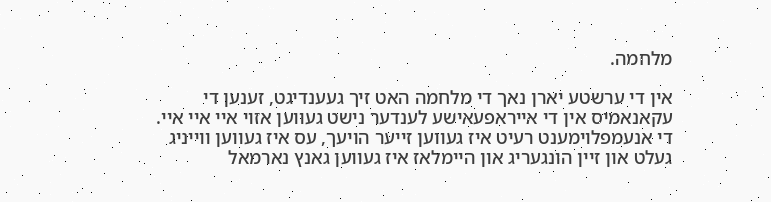מלחמה.

אין די ערשטע יארן נאך די מלחמה האט זיך געענדיגט, זענען די עקאנאמיס אין די אייראפעאישע לענדער נישט געווען אזוי איי איי איי. די אנעמפלוימענט רעיט איז געווען זייער הויעך, עס איז געווען ווייניג געלט און זיין הונגעריג און היימלאז איז געווען גאנץ נארמאל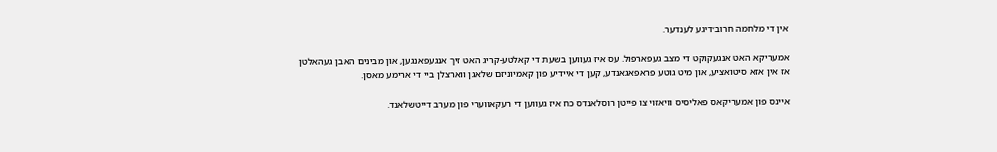אין די מלחמה חרוב׳דיגע לענדער.

אמעריקא האט אנגעקוקט די מצב געפארפול. עס איז געווען בשעת די קאלטע-קריג האט זיך אנגעפאנגען, און מבינים האבן געהאלטן אז אין אזא סיטואציע, און מיט גוטע פראפאגאנדע, קען די איידיע פון קאמיוניזם שלאגן ווארצלן ביי די ארימע מאסן.

איינס פון אמעריקאס פאליסיס וויאזוי צו פייטן רוסלאנדס כח איז געווען די רעקאווערי פון מערב דייטשלאנד.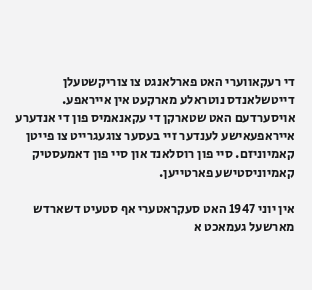די רעקאווערי האט פארלאנגט צו צוריקשטעלן דייטשלאנדס נוטראלע מארקעט אין אייראפע. אויסערדעם האט שטארקן די עקאנאמיס פון די אנדערע אייראפעאישע לענדער זיי בעסער צוגעגרייט צו פייטן קאמיוניזם. סיי פון רוסלאנד און סיי פון דאמעסטיק קאמיוניסטישע פארטייען.

אין יוני 1947 האט סעקראטערי אף סטעיט דשארדש מארשעל געמאכט א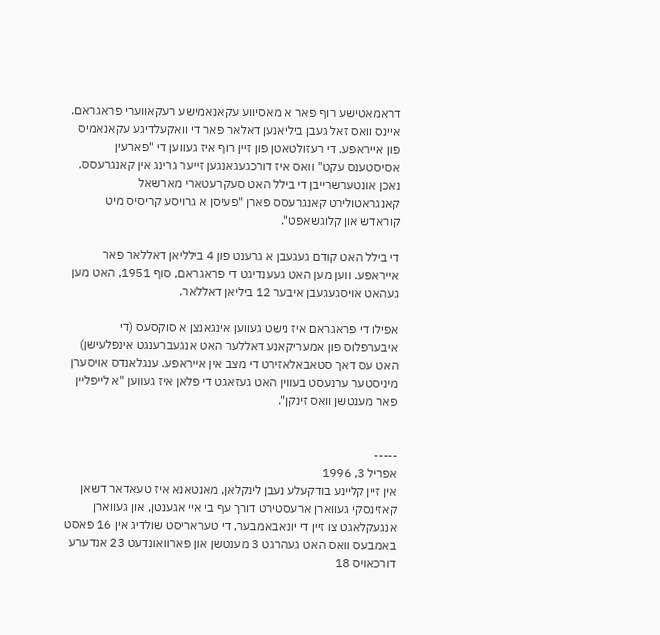דראמאטישע רוף פאר א מאסיווע עקאנאמישע רעקאווערי פראגראם. איינס וואס זאל געבן ביליאנען דאלאר פאר די וואקעלדיגע עקאנאמיס פון אייראפע. די רעזולטאטן פון זיין רוף איז געווען די "פארעין אסיסטענס עקט" וואס איז דורכגעגאנגען זייער גרינג אין קאנגרעסס. נאכן אונטערשרייבן די בילל האט סעקרעטארי מארשאל קאנגראטולירט קאנגרעסס פארן "פעיסן א גרויסע קריסיס מיט קוראדש און קלוגשאפט".

די בילל האט קודם געגעבן א גרענט פון 4 בילליאן דאללאר פאר אייראפע. ווען מען האט געענדיגט די פראגראם, סוף 1951, האט מען געהאט אויסגעגעבן איבער 12 ביליאן דאללאר.

אפילו די פראגראם איז נישט געווען אינגאנצן א סוקסעס (די איבערפלוס פון אמעריקאנע דאללער האט אנגעברענגט אינפלעישן) האט עס דאך סטאבאלאזירט די מצב אין אייראפע. ענגלאנדס אויסערן מיניסטער ערנעסט בעווין האט געזאגט די פלאן איז געווען "א לייפליין פאר מענטשן וואס זינקן".


-----
אפריל 3, 1996
אין זיין קליינע בודקעלע נעבן לינקלאן, מאנטאנא איז טעאדאר דשאן קאזינסקי געווארן ארעסטירט דורך עף בי איי אגענטן, און געווארן אנגעקלאגט צו זיין די יונאבאמבער, די טעראריסט שולדיג אין 16 פאסט באמבעס וואס האט געהרגט 3 מענטשן און פארוואונדעט 23 אנדערע דורכאויס 18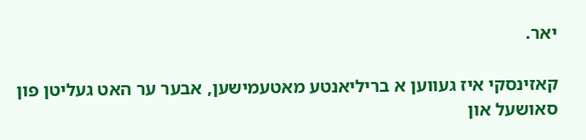יאר.

קאזינסקי איז געווען א בריליאנטע מאטעמישען, אבער ער האט געליטן פון סאושעל און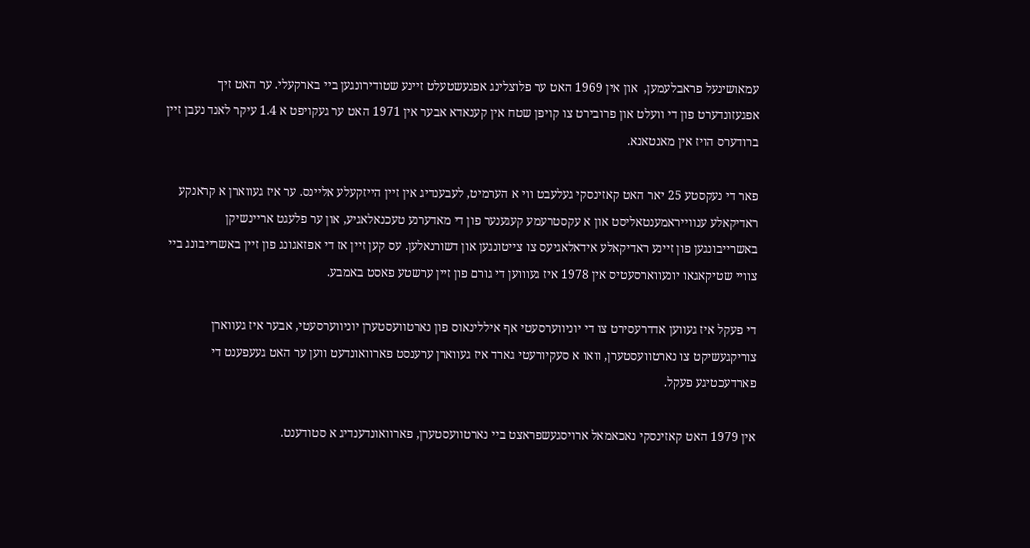עמאושינעל פראבלעמען,  און אין 1969 האט ער פלוצלינג אפגעשטעלט זיינע שטודירונגען ביי בארקעלי. ער האט זיך אפגעזונדערט פון די וועלט און פרובירט צו קויפן שטח אין קענאדא אבער אין 1971 האט ער געקויפט א 1.4 עיקר לאנד נעבן זיין ברודערס הויז אין מאנטאנא.

פאר די נעקסטע 25 יאר האט קאזינסקי געלעבט ווי א הערמיט, לעבענדיג אין זיין הייזקעלע אליינס. ער איז געווארן א קראנקע ראדיקאלע ענווייראמענטאליסט און א עקסטרעמע קעגענער פון די מאדערנע טעכנאלאגיע, און ער פלעגט אריינשיקן באשרייבונגען פון זיינע ראדיקאלע אידאלאגיעס צו צייטונגען און דשורנאלען. עס קען זיין אז די אפזאגונג פון זיין באשרייבונג ביי צוויי שטיקאגאו יונעווארסעטיס אין 1978 איז געוווען די גורם פון זיין ערשטע פאסט באמבע.

די פעקל איז געווען אדדרעסירט צו די יוניווערסעטי אף איללינאוס פון נארטוועסטערן יוניווערסעטי, אבער איז געווארן צוריקגעשיקט צו נארטוועסטערן, וואו א סעקיורעטי גארד איז געווארן ערענסט פארוואונדעט ווען ער האט געעפענט די פארדעכטיגע פעקל.

אין 1979 האט קאזינסקי נאכאמאל ארויסגעשפראצט ביי נארטוועסטערן, פארוואונדענדיג א סטודענט.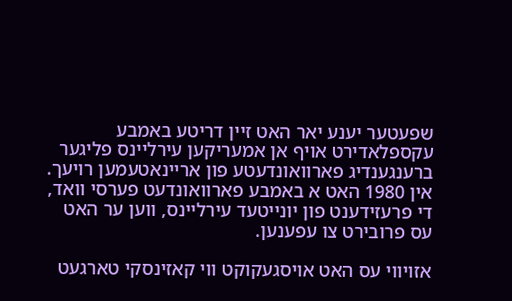שפעטער יענע יאר האט זיין דריטע באמבע עקספלאדירט אויף אן אמעריקען עירליינס פליגער ברענגענדיג פארוואונדעטע פון אריינאטעמען רויעך. אין 1980 האט א באמבע פארוואונדעט פערסי וואד, די פרעזידענט פון יונייטעד עירליינס, ווען ער האט עס פרובירט צו עפענען.

אזויווי עס האט אויסגעקוקט ווי קאזינסקי טארגעט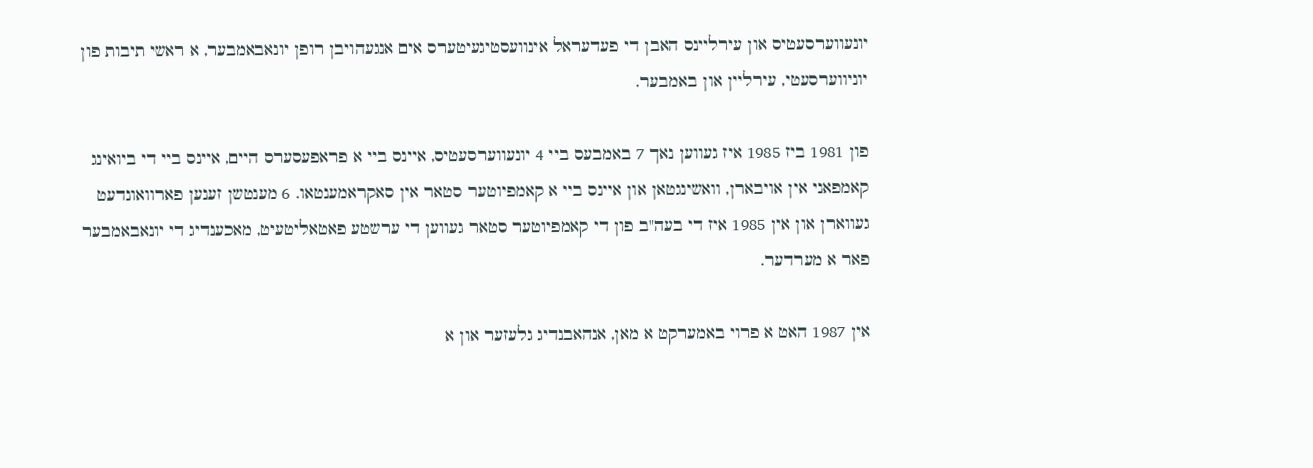יונעווערסעטיס און עירליינס האבן די פעדעראל אינוועסטיגעיטערס אים אנגעהויבן רופן יונאבאמבער, א ראשי תיבות פון יוניווערסעטי, עירליין און באמבער.

פון 1981 ביז 1985 איז געווען נאך 7 באמבעס ביי 4 יונעווערסעטיס, איינס ביי א פראפעסערס היים, איינס ביי די ביואינג קאמפאני אין אויבארן, וואשינגטאן און איינס ביי א קאמפיוטער סטאר אין סאקראמענטאו. 6 מענטשן זענען פארוואונדעט געווארן און אין 1985 איז די בעה"ב פון די קאמפיוטער סטאר געווען די ערשטע פאטאליטעיט, מאכענדיג די יונאבאמבער פאר א מערדער.

אין 1987 האט א פרוי באמערקט א מאן, אנהאבנדיג גלעזער און א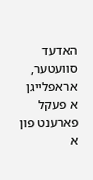האדעד סוועטער, אראפלייגן א פעקל פארענט פון א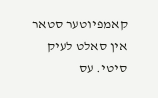קאמפיוטער סטאר אין סאלט לעיק סיטי. עס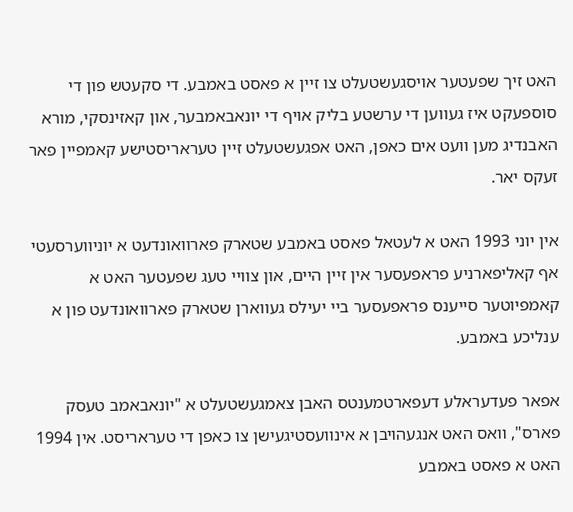האט זיך שפעטער אויסגעשטעלט צו זיין א פאסט באמבע. די סקעטש פון די סוספעקט איז געווען די ערשטע בליק אויף די יונאבאמבער, און קאזינסקי, מורא האבנדיג מען וועט אים כאפן, האט אפגעשטעלט זיין טעראריסטישע קאמפיין פאר זעקס יאר.

אין יוני 1993 האט א לעטאל פאסט באמבע שטארק פארוואונדעט א יוניווערסעטי אף קאליפארניע פראפעסער אין זיין היים, און צוויי טעג שפעטער האט א קאמפיוטער סייענס פראפעסער ביי יעילס געווארן שטארק פארוואונדעט פון א ענליכע באמבע.

אפאר פעדעראלע דעפארטמענטס האבן צאמגעשטעלט א "יונאבאמב טעסק פארס", וואס האט אנגעהויבן א אינוועסטיגעישן צו כאפן די טעראריסט. אין 1994 האט א פאסט באמבע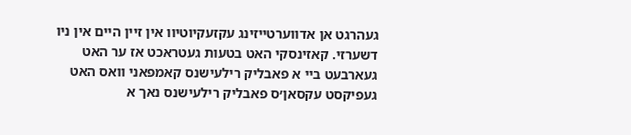געהרגט אן אדווערטייזינג עקזעקיוטיוו אין זיין היים אין ניו דשערזי. קאזינסקי האט בטעות געטראכט אז ער האט געארבעט ביי א פאבליק רילעישנס קאמפאני וואס האט געפיקסט עקסאן׳ס פאבליק רילעישנס נאך א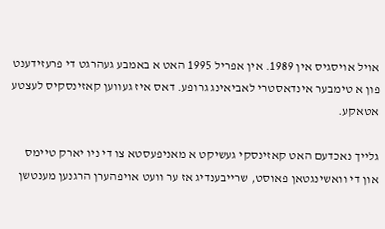אויל אויסגיס אין 1989. אין אפריל 1995 האט א באמבע געהרגט די פרעזידענט פון א טימבער אינדאסטרי לאביאינג גרופע. דאס איז געווען קאזינסקיס לעצטע אטאקע.

גלייך נאכדעם האט קאזינסקי געשיקט א מאניפעסטא צו די ניו יארק טיימס און די וואשינגטאן פאוסט, שרייבענדיג אז ער וועט אויפהערן הרגנען מענטשן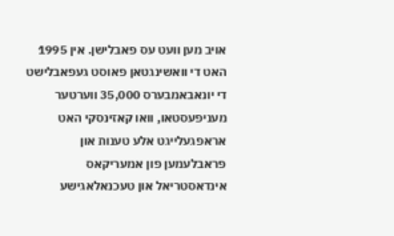אויב מען וועט עס פאבלישן. אין 1995 האט די וואשינגטאן פאוסט געפאבלישט די יונאבאמבערס 35,000 ווערטער מעניפעסטאו, וואו קאזינסקי האט אראפגעלייגט אלע טענות און פראבלעמען פון אמעריקאס אינדאסטריאל און טעכנאלאגישע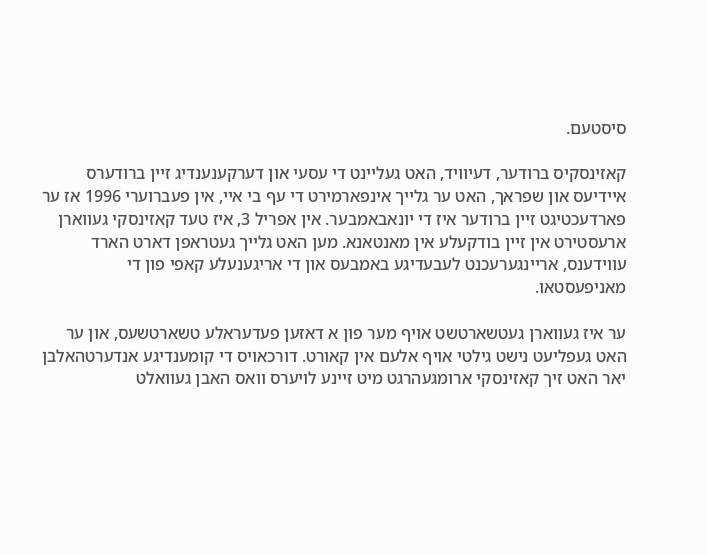סיסטעם.

קאזינסקיס ברודער, דעיוויד, האט געליינט די עסעי און דערקענענדיג זיין ברודערס איידיעס און שפראך, האט ער גלייך אינפארמירט די עף בי איי, אין פעברוערי 1996 אז ער פארדעכטיגט זיין ברודער איז די יונאבאמבער. אין אפריל 3, איז טעד קאזינסקי געווארן ארעסטירט אין זיין בודקעלע אין מאנטאנא. מען האט גלייך געטראפן דארט הארד עווידענס, אריינגערעכנט לעבעדיגע באמבעס און די אריגענעלע קאפי פון די מאניפעסטאו.

ער איז געווארן געטשארטשט אויף מער פון א דאזען פעדעראלע טשארטשעס, און ער האט געפליעט נישט גילטי אויף אלעם אין קאורט. דורכאויס די קומענדיגע אנדערטהאלבן יאר האט זיך קאזינסקי ארומגעהרגט מיט זיינע לויערס וואס האבן געוואלט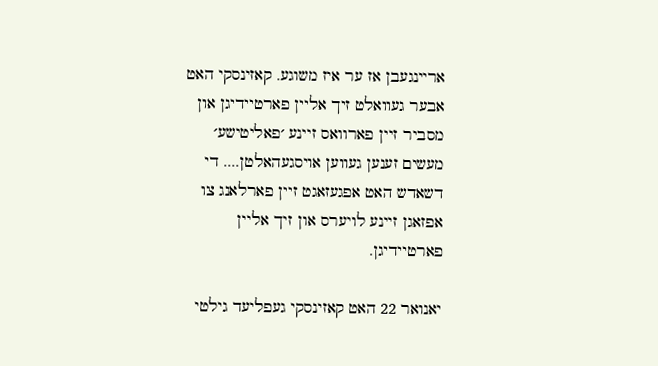אריינגעבן אז ער איז משוגע. קאזינסקי האט אבער געוואלט זיך אליין פארטיידיגן און מסביר זיין פארוואס זיינע ׳פאליטישע׳ מעשים זענען געווען אויסגעהאלטן.... די דשאדש האט אפגעזאגט זיין פארלאנג צו אפזאגן זיינע לויערס און זיך אליין פארטיידיגן.

יאנואר 22 האט קאזינסקי געפליעד גילטי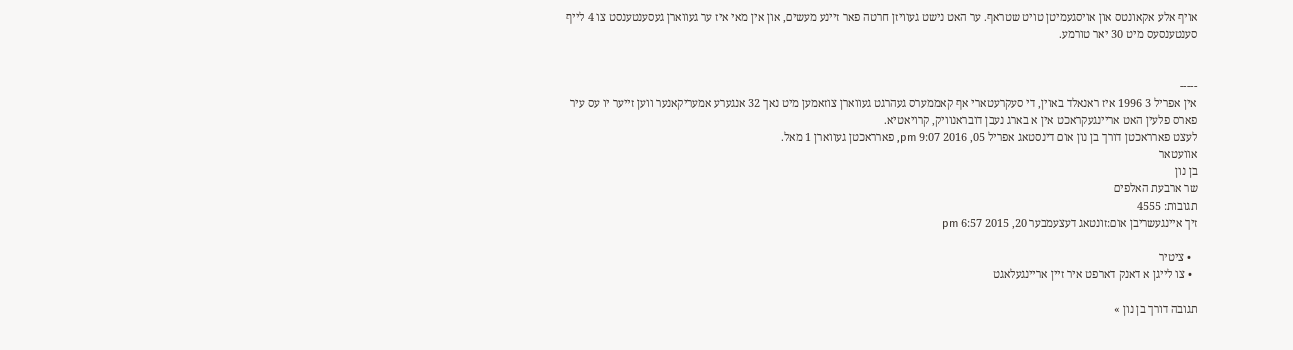אויף אלע אקאונטס און אויסגעמיטן טויט שטראף. ער האט נישט געוויזן חרטה פאר זיינע מעשים, און אין מאי איז ער געווארן געסענטענסט צו 4 לייף סענטענסעס מיט 30 יאר טורמע.


-----
אין אפריל 3 1996 איז ראנאלד באוין, די סעקרעטארי אף קאממערס געהרגט געווארן צוזאמען מיט נאך 32 אנגערע אמעריקאנער ווען זייער יו עס עיר פארס פלעין האט אריינגעקראכט אין א בארג נעבן דובראנוויק, קרויאטיא.
לעצט פארראכטן דורך בן נון אום דינסטאג אפריל 05, 2016 9:07 pm, פארראכטן געווארן 1 מאל.
אוועטאר
בן נון
שר ארבעת האלפים
תגובות: 4555
זיך איינגעשריבן אום:זונטאג דעצעמבער 20, 2015 6:57 pm

  • ציטיר
  • צו לייגן א דאנק דארפט איר זיין אריינגעלאגט

תגובה דורך בן נון »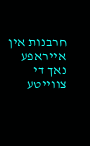חרבנות אין אייראפע נאך די צווייטע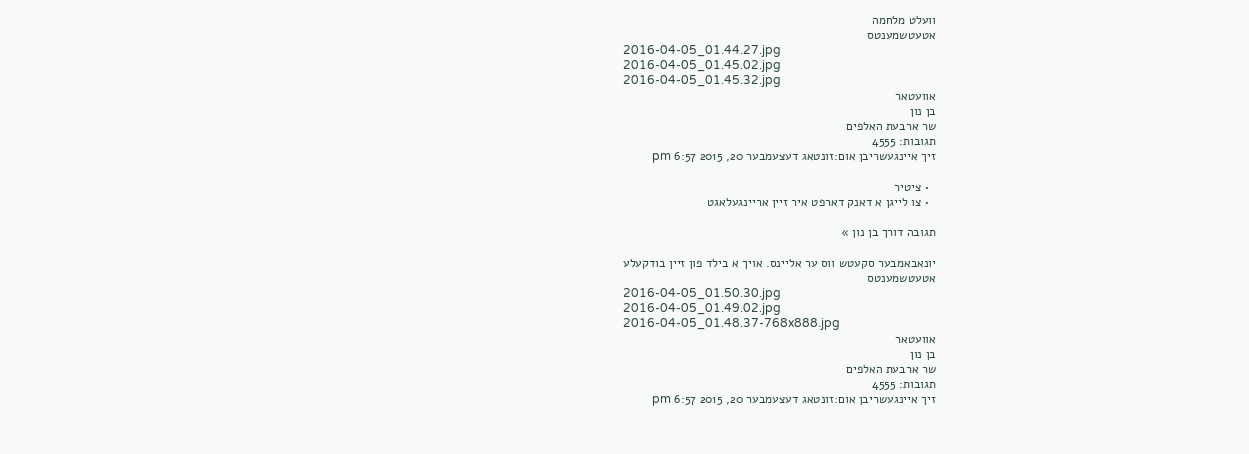וועלט מלחמה
אטעטשמענטס
2016-04-05_01.44.27.jpg
2016-04-05_01.45.02.jpg
2016-04-05_01.45.32.jpg
אוועטאר
בן נון
שר ארבעת האלפים
תגובות: 4555
זיך איינגעשריבן אום:זונטאג דעצעמבער 20, 2015 6:57 pm

  • ציטיר
  • צו לייגן א דאנק דארפט איר זיין אריינגעלאגט

תגובה דורך בן נון »

יונאבאמבער סקעטש ווס ער אליינס. אויך א בילד פון זיין בודקעלע
אטעטשמענטס
2016-04-05_01.50.30.jpg
2016-04-05_01.49.02.jpg
2016-04-05_01.48.37-768x888.jpg
אוועטאר
בן נון
שר ארבעת האלפים
תגובות: 4555
זיך איינגעשריבן אום:זונטאג דעצעמבער 20, 2015 6:57 pm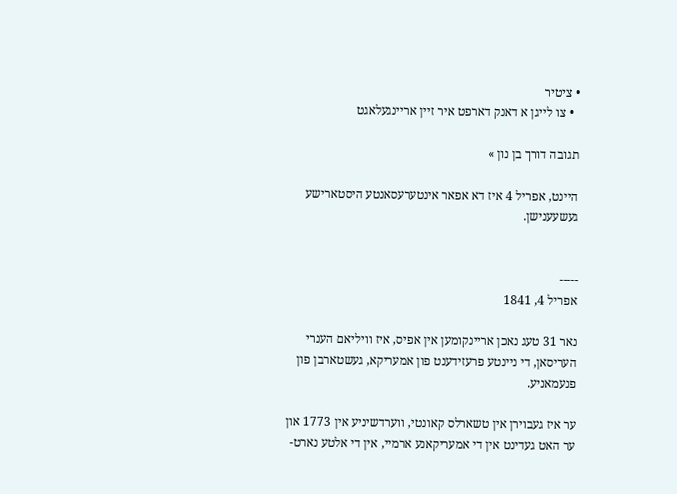• ציטיר
  • צו לייגן א דאנק דארפט איר זיין אריינגעלאגט

תגובה דורך בן נון »

היינט, אפריל 4 איז דא אפאר אינטערעסאנטע היסטארישע געשעענישן.


-----
אפריל 4, 1841

נאר 31 טעג נאכן אריינקומען אין אפיס, איז וויליאם הענרי העריסאן, די ניינטע פרעזידענט פון אמעריקא, געשטארבן פון פנעמאניע.

ער איז געבוירן אין טשארלס קאונטי, ווערדשיניע אין 1773 און ער האט געדינט אין די אמעריקאנע ארמיי, אין די אלטע נארט-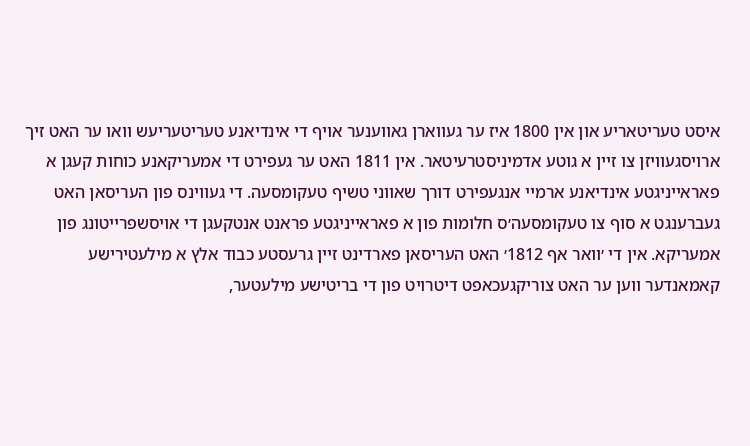איסט טעריטאריע און אין 1800 איז ער געווארן גאווענער אויף די אינדיאנע טעריטעריעש וואו ער האט זיך ארויסגעוויזן צו זיין א גוטע אדמיניסטרעיטאר. אין 1811 האט ער געפירט די אמעריקאנע כוחות קעגן א פאראייניגטע אינדיאנע ארמיי אנגעפירט דורך שאווני טשיף טעקומסעה. די געווינס פון העריסאן האט געברענגט א סוף צו טעקומסעה׳ס חלומות פון א פאראייניגטע פראנט אנטקעגן די אויסשפרייטונג פון אמעריקא. אין די ׳וואר אף 1812׳ האט העריסאן פארדינט זיין גרעסטע כבוד אלץ א מילעטירישע קאמאנדער ווען ער האט צוריקגעכאפט דיטרויט פון די בריטישע מילעטער,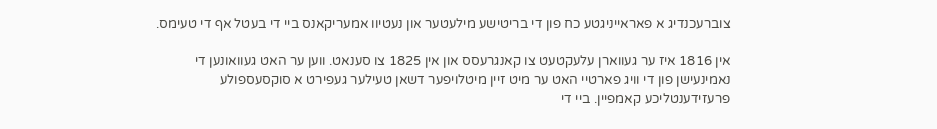צוברעכנדיג א פאראייניגטע כח פון די בריטישע מילעטער און נעטיוו אמעריקאנס ביי די בעטל אף די טעימס.

אין 1816 איז ער געווארן עלעקטעט צו קאנגרעסס און אין 1825 צו סענאט. ווען ער האט געוואונען די נאמינעישן פון די וויג פארטיי האט ער מיט זיין מיטלויפער דשאן טעילער געפירט א סוקסעספולע פרעזידענטליכע קאמפיין. ביי די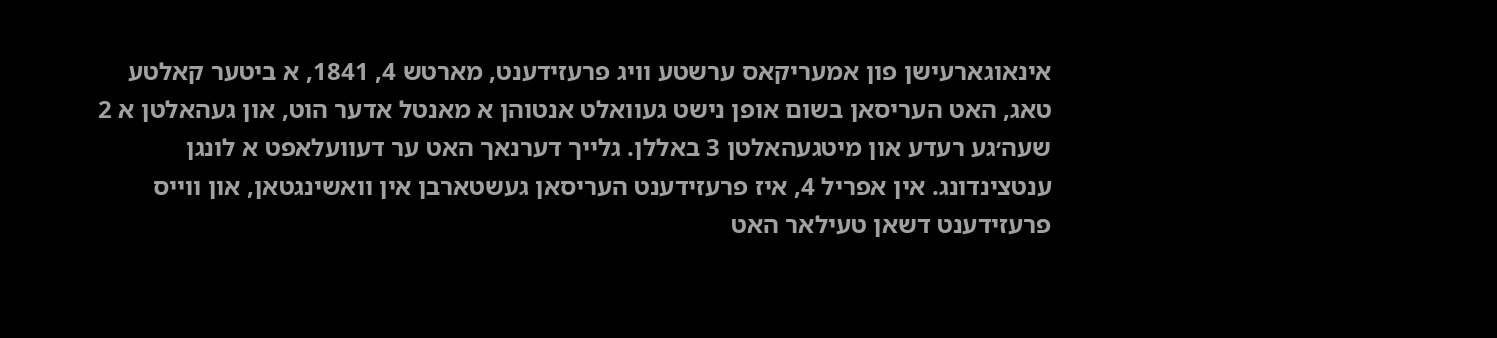אינאוגארעישן פון אמעריקאס ערשטע וויג פרעזידענט, מארטש 4, 1841, א ביטער קאלטע טאג, האט העריסאן בשום אופן נישט געוואלט אנטוהן א מאנטל אדער הוט, און געהאלטן א 2 שעה׳גע רעדע און מיטגעהאלטן 3 באללן. גלייך דערנאך האט ער דעוועלאפט א לונגן ענטצינדונג. אין אפריל 4, איז פרעזידענט העריסאן געשטארבן אין וואשינגטאן, און ווייס פרעזידענט דשאן טעילאר האט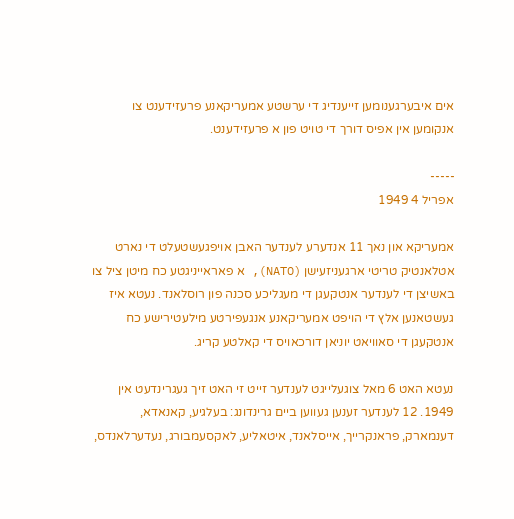אים איבערגענומען זייענדיג די ערשטע אמעריקאנע פרעזידענט צו אנקומען אין אפיס דורך די טויט פון א פרעזידענט.

-----
אפריל 4 1949

אמעריקא און נאך 11 אנדערע לענדער האבן אויפגעשטעלט די נארט אטלאנטיק טריטי ארגעניזעישן (NATO), א פאראייניגטע כח מיטן ציל צו באשיצן די לענדער אנטקעגן די מעגליכע סכנה פון רוסלאנד. נעטא איז געשטאנען אלץ די הויפט אמעריקאנע אנגעפירטע מילעטירישע כח אנטקעגן די סאוויאט יוניאן דורכאויס די קאלטע קריג.

נעטא האט 6 מאל צוגעלייגט לענדער זייט זי האט זיך געגרינדעט אין 1949. 12 לענדער זענען געווען ביים גרינדונג: בעלגיע, קאנאדא, דענמארק, פראנקרייך, אייסלאנד, איטאליע, לאקסעמבורג, נעדערלאנדס,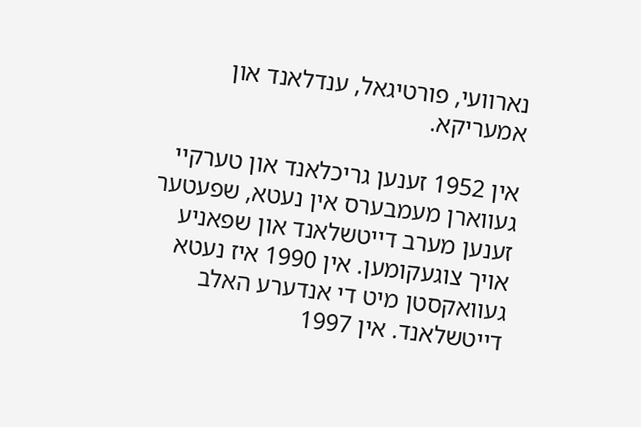נארוועי, פורטיגאל, ענדלאנד און אמעריקא.

אין 1952 זענען גריכלאנד און טערקיי געווארן מעמבערס אין נעטא, שפעטער זענען מערב דייטשלאנד און שפאניע אויך צוגעקומען. אין 1990 איז נעטא געוואקסטן מיט די אנדערע האלב דייטשלאנד. אין 1997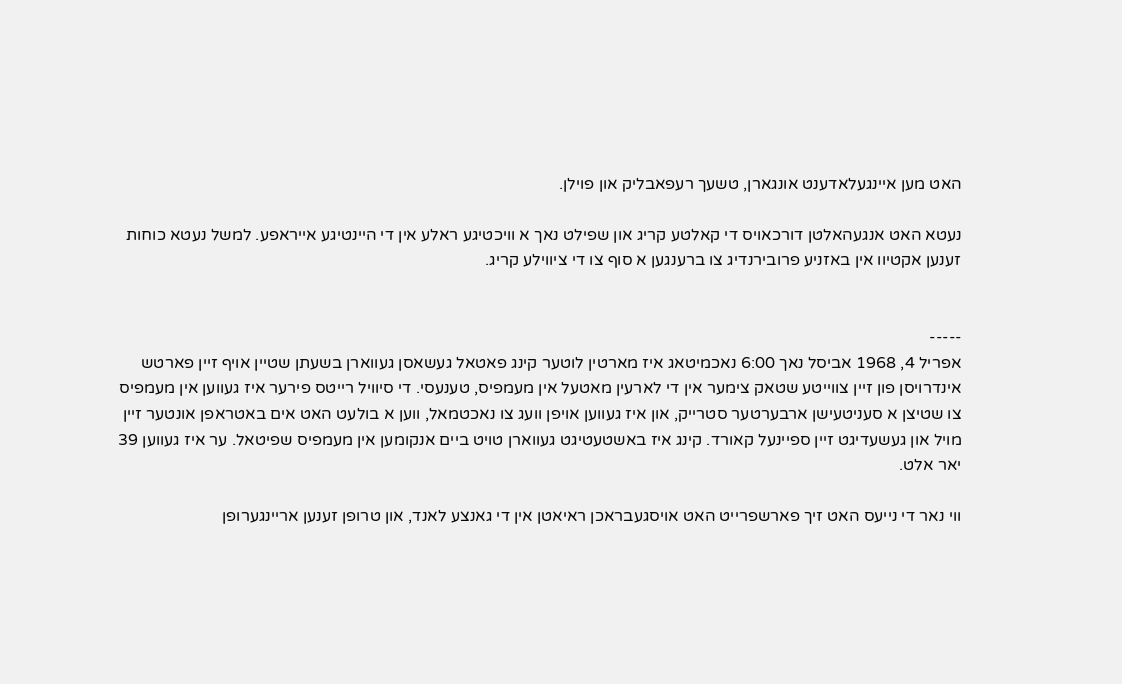האט מען איינגעלאדענט אונגארן, טשעך רעפאבליק און פוילן.

נעטא האט אנגעהאלטן דורכאויס די קאלטע קריג און שפילט נאך א וויכטיגע ראלע אין די היינטיגע אייראפע. למשל נעטא כוחות זענען אקטיוו אין באזניע פרובירנדיג צו ברענגען א סוף צו די ציווילע קריג.


-----
אפריל 4, 1968 אביסל נאך 6:00 נאכמיטאג איז מארטין לוטער קינג פאטאל געשאסן געווארן בשעתן שטיין אויף זיין פארטש אינדרויסן פון זיין צווייטע שטאק צימער אין די לארעין מאטעל אין מעמפיס, טענעסי. די סיוויל רייטס פירער איז געווען אין מעמפיס צו שטיצן א סעניטעישן ארבערטער סטרייק, און איז געווען אויפן וועג צו נאכטמאל, ווען א בולעט האט אים באטראפן אונטער זיין מויל און געשעדיגט זיין ספיינעל קאורד. קינג איז באשטעטיגט געווארן טויט ביים אנקומען אין מעמפיס שפיטאל. ער איז געווען 39 יאר אלט.

ווי נאר די נייעס האט זיך פארשפרייט האט אויסגעבראכן ראיאטן אין די גאנצע לאנד, און טרופן זענען אריינגערופן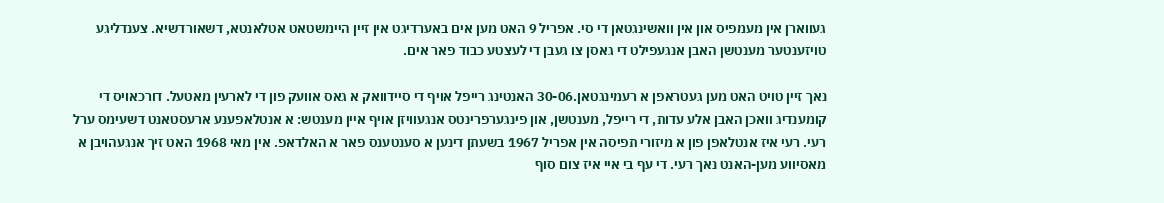געווארן אין מעמפיס און אין וואשינגטאן די סי. אפריל 9 האט מען אים באערדיגט אין זיין היימשטאט אטלאנטא, דשאורדשיא. צענדליגע טויזענטער מענטשן האבן אנגעפילט די גאסן צו געבן די לעצטע כבוד פאר אים.

נאך זיין טויט האט מען געטראפן א רעמינגטאן.30-06 האנטינג רייפל אויף די סיידוואק א גאס אוועק פון די לארעין מאטעל. דורכאויס די קומענדיג וואכן האבן אלע עדות, די רייפל, מענטשן, און פינגערפרינטס אנגעוויזן אויף איין מענטש: א אנטלאפענע ארעסטאנט דשעימס ערל רעי. רעי איז אנטלאפן פון א מיזורי תפיסה אין אפריל 1967 בשעתן דינען א סענטענס פאר א האלדאפ. אין מאי 1968 האט זיך אנגעהויבן א מאסיווע מען-האנט נאך רעי. די עף בי איי איז צום סוף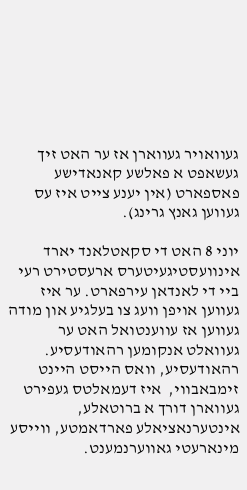געוואויר געווארן אז ער האט זיך געשאפט א פאלשע קאנאדישע פאספארט (אין יענע צייט איז עס געווען גאנץ גרינג).

יוני 8 האט די סקאטלאנד יארד אינוועסטיגעיטערס ארעסטירט רעי ביי די לאנדאן עירפארט. ער איז געווען אויפן וועג צו בעלגיע און מודה געווען אז עווענטואל האט ער געוואלט אנקומען רהאודעסיע. רהאודעסיע, וואס הייסט היינט זימבאבווי,  איז דעמאלטס געפירט געווארן דורך א ברוטאלע, אינטערנאציאלע פארדאמטע, ווייסע מינארעטי גאווערנמענט.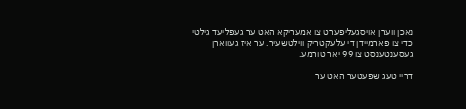נאכן ווערן אויסגעליפערט צו אמעריקא האט ער געפליעד גילטי כדי צו פארמיידן די עלעקטריק ווילטשעיר. ער איז געווארן געסענטענסט צו 99 יאר טורמע.

דריי טעג שפעטער האט ער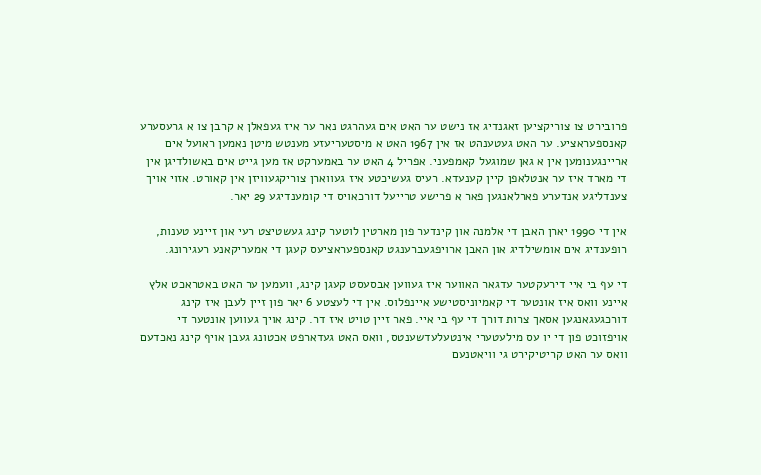פרובירט צו צוריקציען זאגנדיג אז נישט ער האט אים געהרגט נאר ער איז געפאלן א קרבן צו א גרעסערע קאנספעראציע. ער האט געטענהט אז אין 1967 האט א מיסטעריעזע מענטש מיטן נאמען ראועל אים אריינגענומען אין א גאן שמוגעל קאמפעני. אפריל 4 האט ער באמערקט אז מען גייט אים באשולדיגן אין די מארד איז ער אנטלאפן קיין קענעדא. רעיס געשיכטע איז געווארן צוריקגעוויזן אין קאורט. אזוי אויך צענדליגע אנדערע פארלאנגען פאר א פרישע טרייעל דורכאויס די קומענדיגע 29 יאר.

אין די 1990 יארן האבן די אלמנה און קינדער פון מארטין לוטער קינג געשטיצט רעי און זיינע טענות, רופענדיג אים אומשילדיג און האבן ארויפגעברענגט קאנספעראציעס קעגן די אמעריקאנע רעגירונג.

די עף בי איי דירעקטער עדגאר האווער איז געווען אבסעסט קעגן קינג, וועמען ער האט באטראכט אלץ איינע וואס איז אונטער די קאמיוניסטישע איינפלוס. אין די לעצטע 6 יאר פון זיין לעבן איז קינג דורכגעגאנגען אסאך צרות דורך די עף בי איי. פאר זיין טויט איז דר. קינג אויך געווען אונטער די אויפזוכט פון די יו עס מילעטערי אינטעלעדשענטס, וואס האט געדארפט אכטונג געבן אויף קינג נאכדעם וואס ער האט קריטיקירט גי וויאטנעם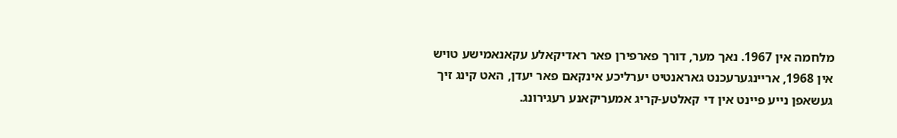מלחמה אין 1967. נאך מער, דורך פארפירן פאר ראדיקאלע עקאנאמישע טויש אין 1968, אריינגערעכנט גאראנטיט יערליכע אינקאם פאר יעדן, האט קינג זיך געשאפן נייע פיינט אין די קאלטע-קריג אמעריקאנע רעגירונג.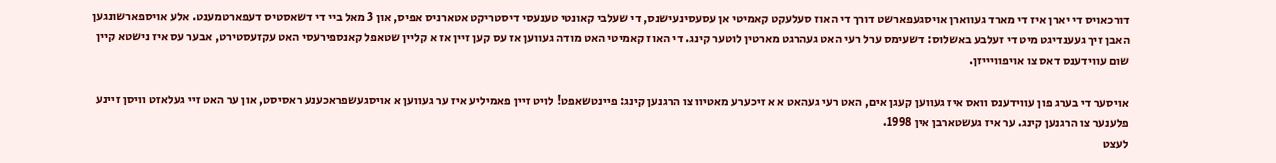דורכאויס די יארן איז די מארד געווארן אויסגעפארשט דורך די האוז סעלעקט קאמיטי אן עסעסינעישנס, די שעלבי קאונטי טענעסי דיסטריקט אטארניס אפיס, און 3 מאל ביי די דשאסטיס דעפארטמענט. אלע אויספארשונגען האבן זיך געענדיגט מיט די זעלבע באשלוס: דשעימס ערל רעי האט געהרגט מארטין לוטער קינג. די האוז קאמיטי האט מודה געווען אז עס קען זיין אז א קליין שטאפל קאנספירעסי האט עקזעסטירט, אבער עס איז נישטא קיין שום עווידענס דאס צו אויפוויייזן.

אויסער די בערג פון עווידענס וואס איז געווען קעגן אים, האט רעי געהאט א א זיכערע מאטיוו צו הרגנען קינג: פיינטשאפט! לויט זיין פאמיליע איז ער געווען א אויסגעשפראכענע ראסיסט, און ער האט זיי געלאזט וויסן זיינע פלענער צו הרגנען קינג. ער איז געשטארבן אין 1998.
לעצט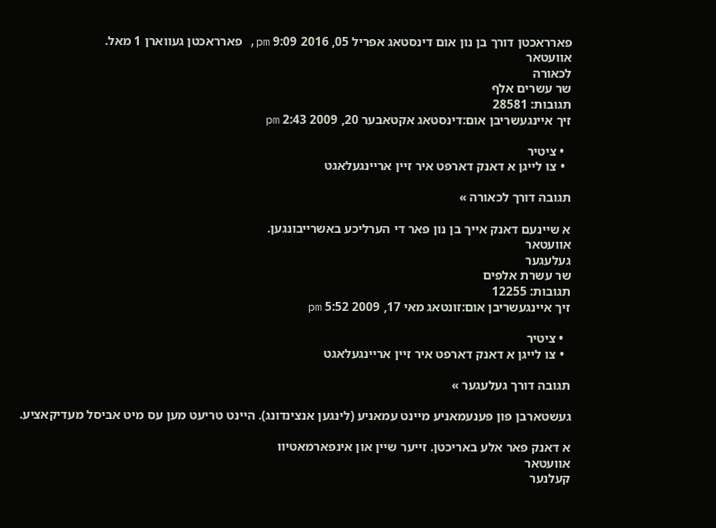פארראכטן דורך בן נון אום דינסטאג אפריל 05, 2016 9:09 pm, פארראכטן געווארן 1 מאל.
אוועטאר
לכאורה
שר עשרים אלף
תגובות: 28581
זיך איינגעשריבן אום:דינסטאג אקטאבער 20, 2009 2:43 pm

  • ציטיר
  • צו לייגן א דאנק דארפט איר זיין אריינגעלאגט

תגובה דורך לכאורה »

א שיינעם דאנק אייך בן נון פאר די הערליכע באשרייבונגען.
אוועטאר
געלעגער
שר עשרת אלפים
תגובות: 12255
זיך איינגעשריבן אום:זונטאג מאי 17, 2009 5:52 pm

  • ציטיר
  • צו לייגן א דאנק דארפט איר זיין אריינגעלאגט

תגובה דורך געלעגער »

געשטארבן פון פענעמאניע מיינט עמאניע (לינגען אנצינדונג). היינט טריעט מען עס מיט אביסל מעדיקאציע.

א דאנק פאר אלע באריכטן. זייער שיין און אינפארמאטיוו
אוועטאר
קעלנער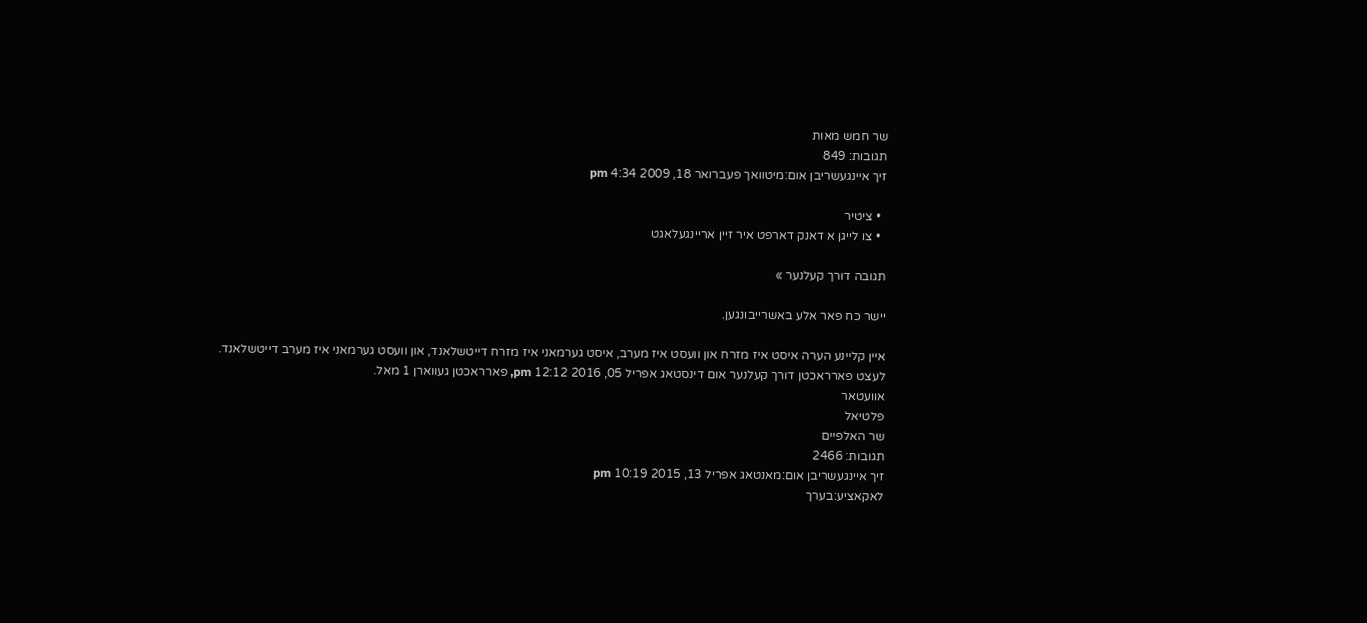שר חמש מאות
תגובות: 849
זיך איינגעשריבן אום:מיטוואך פעברואר 18, 2009 4:34 pm

  • ציטיר
  • צו לייגן א דאנק דארפט איר זיין אריינגעלאגט

תגובה דורך קעלנער »

יישר כח פאר אלע באשרייבונגען.

איין קליינע הערה איסט איז מזרח און וועסט איז מערב, איסט גערמאני איז מזרח דייטשלאנד, און וועסט גערמאני איז מערב דייטשלאנד.
לעצט פארראכטן דורך קעלנער אום דינסטאג אפריל 05, 2016 12:12 pm, פארראכטן געווארן 1 מאל.
אוועטאר
פלטיאל
שר האלפיים
תגובות: 2466
זיך איינגעשריבן אום:מאנטאג אפריל 13, 2015 10:19 pm
לאקאציע:בערך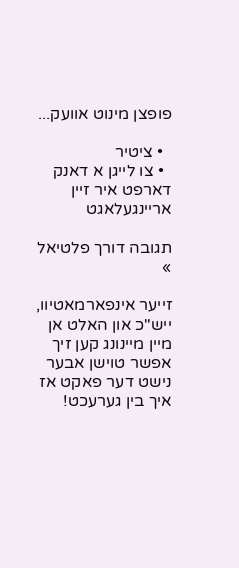פופצן מינוט אוועק...

  • ציטיר
  • צו לייגן א דאנק דארפט איר זיין אריינגעלאגט

תגובה דורך פלטיאל »

זייער אינפארמאטיוו, ייש"כ און האלט אן
מיין מיינונג קען זיך אפשר טוישן אבער נישט דער פאקט אז איך בין גערעכט!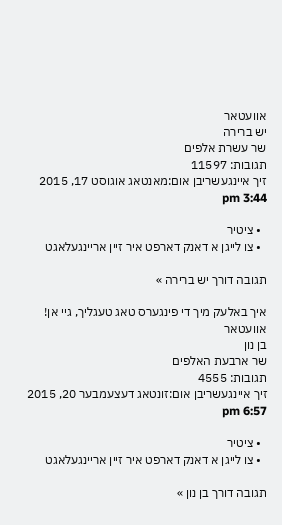אוועטאר
יש ברירה
שר עשרת אלפים
תגובות: 11597
זיך איינגעשריבן אום:מאנטאג אוגוסט 17, 2015 3:44 pm

  • ציטיר
  • צו לייגן א דאנק דארפט איר זיין אריינגעלאגט

תגובה דורך יש ברירה »

איך באלעק מיך די פינגערס טאג טעגליך, גיי אן!
אוועטאר
בן נון
שר ארבעת האלפים
תגובות: 4555
זיך איינגעשריבן אום:זונטאג דעצעמבער 20, 2015 6:57 pm

  • ציטיר
  • צו לייגן א דאנק דארפט איר זיין אריינגעלאגט

תגובה דורך בן נון »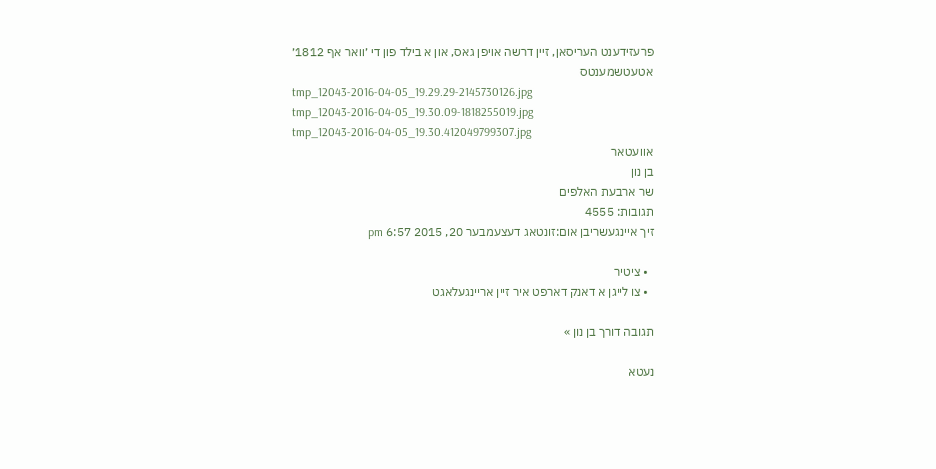פרעזידענט העריסאן, זיין דרשה אויפן גאס, און א בילד פון די ׳וואר אף 1812׳
אטעטשמענטס
tmp_12043-2016-04-05_19.29.29-2145730126.jpg
tmp_12043-2016-04-05_19.30.09-1818255019.jpg
tmp_12043-2016-04-05_19.30.412049799307.jpg
אוועטאר
בן נון
שר ארבעת האלפים
תגובות: 4555
זיך איינגעשריבן אום:זונטאג דעצעמבער 20, 2015 6:57 pm

  • ציטיר
  • צו לייגן א דאנק דארפט איר זיין אריינגעלאגט

תגובה דורך בן נון »

נעטא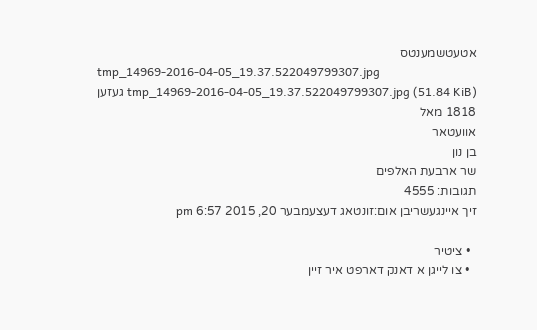אטעטשמענטס
tmp_14969-2016-04-05_19.37.522049799307.jpg
tmp_14969-2016-04-05_19.37.522049799307.jpg (51.84 KiB) געזען 1818 מאל
אוועטאר
בן נון
שר ארבעת האלפים
תגובות: 4555
זיך איינגעשריבן אום:זונטאג דעצעמבער 20, 2015 6:57 pm

  • ציטיר
  • צו לייגן א דאנק דארפט איר זיין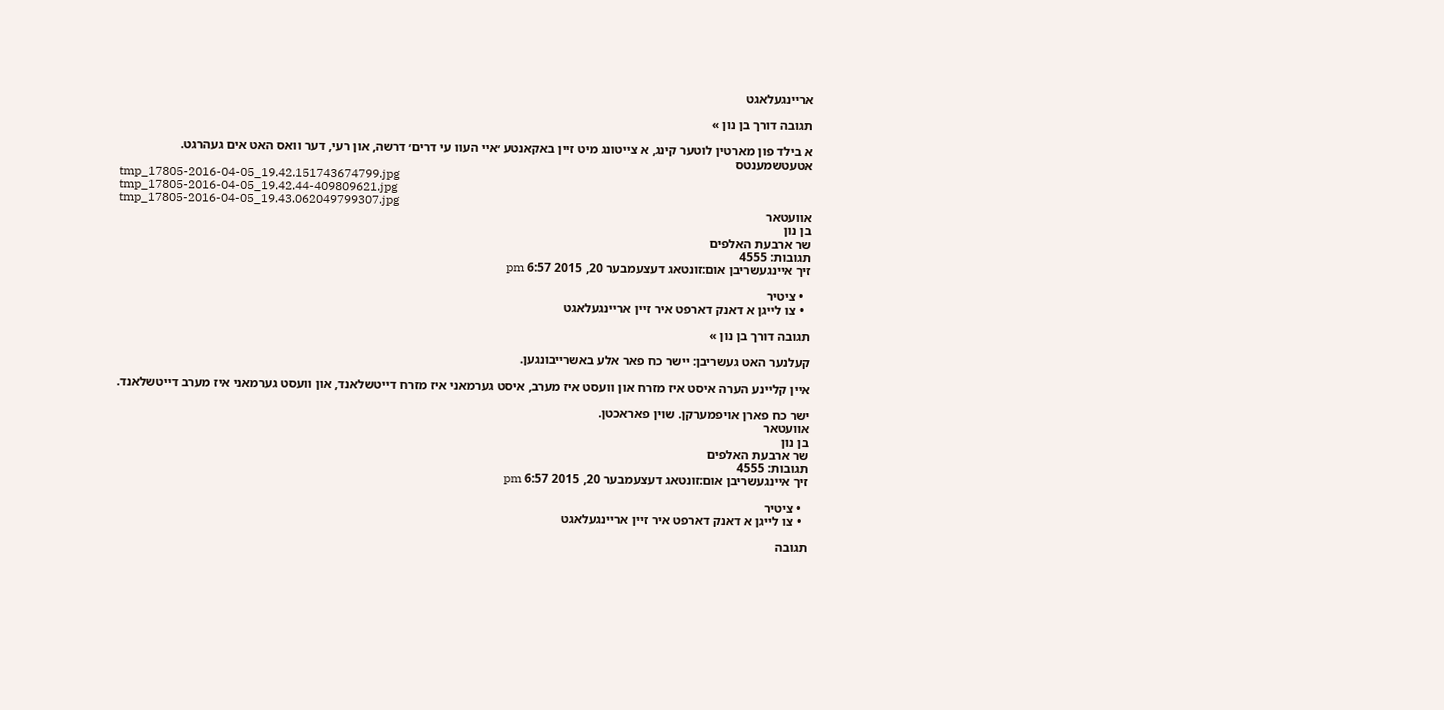אריינגעלאגט

תגובה דורך בן נון »

א בילד פון מארטין לוטער קינג, א צייטונג מיט זיין באקאנטע ׳איי העוו עי דרים׳ דרשה, און רעי, דער וואס האט אים געהרגט.
אטעטשמענטס
tmp_17805-2016-04-05_19.42.151743674799.jpg
tmp_17805-2016-04-05_19.42.44-409809621.jpg
tmp_17805-2016-04-05_19.43.062049799307.jpg
אוועטאר
בן נון
שר ארבעת האלפים
תגובות: 4555
זיך איינגעשריבן אום:זונטאג דעצעמבער 20, 2015 6:57 pm

  • ציטיר
  • צו לייגן א דאנק דארפט איר זיין אריינגעלאגט

תגובה דורך בן נון »

קעלנער האט געשריבן: יישר כח פאר אלע באשרייבונגען.

איין קליינע הערה איסט איז מזרח און וועסט איז מערב, איסט גערמאני איז מזרח דייטשלאנד, און וועסט גערמאני איז מערב דייטשלאנד.

ישר כח פארן אויפמערקן. שוין פאראכטן.
אוועטאר
בן נון
שר ארבעת האלפים
תגובות: 4555
זיך איינגעשריבן אום:זונטאג דעצעמבער 20, 2015 6:57 pm

  • ציטיר
  • צו לייגן א דאנק דארפט איר זיין אריינגעלאגט

תגובה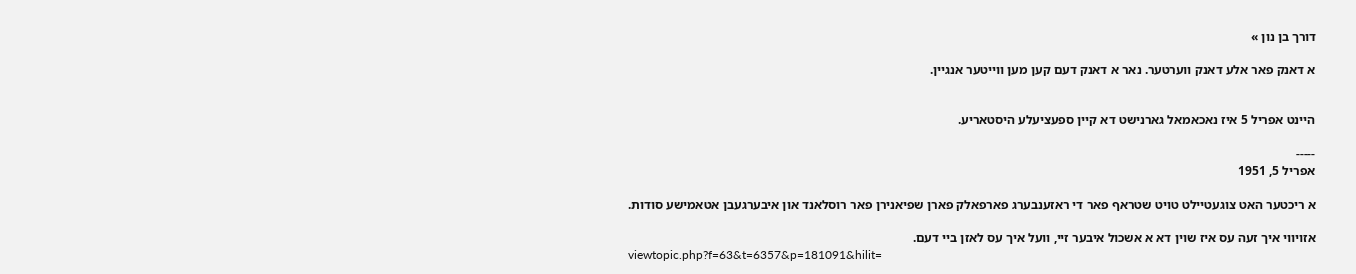דורך בן נון »

א דאנק פאר אלע דאנק ווערטער. נאר א דאנק דעם קען מען ווייטער אנגיין.


היינט אפריל 5 איז נאכאמאל גארנישט דא קיין ספעציעלע היסטאריע.

-----
אפריל 5, 1951

א ריכטער האט צוגעטיילט טויט שטראף פאר די ראזענבערג פארפאלק פארן שפיאנירן פאר רוסלאנד און איבערגעבן אטאמישע סודות.

אזויווי איך זעה עס איז שוין דא א אשכול איבער זיי, וועל איך עס לאזן ביי דעם.
viewtopic.php?f=63&t=6357&p=181091&hilit=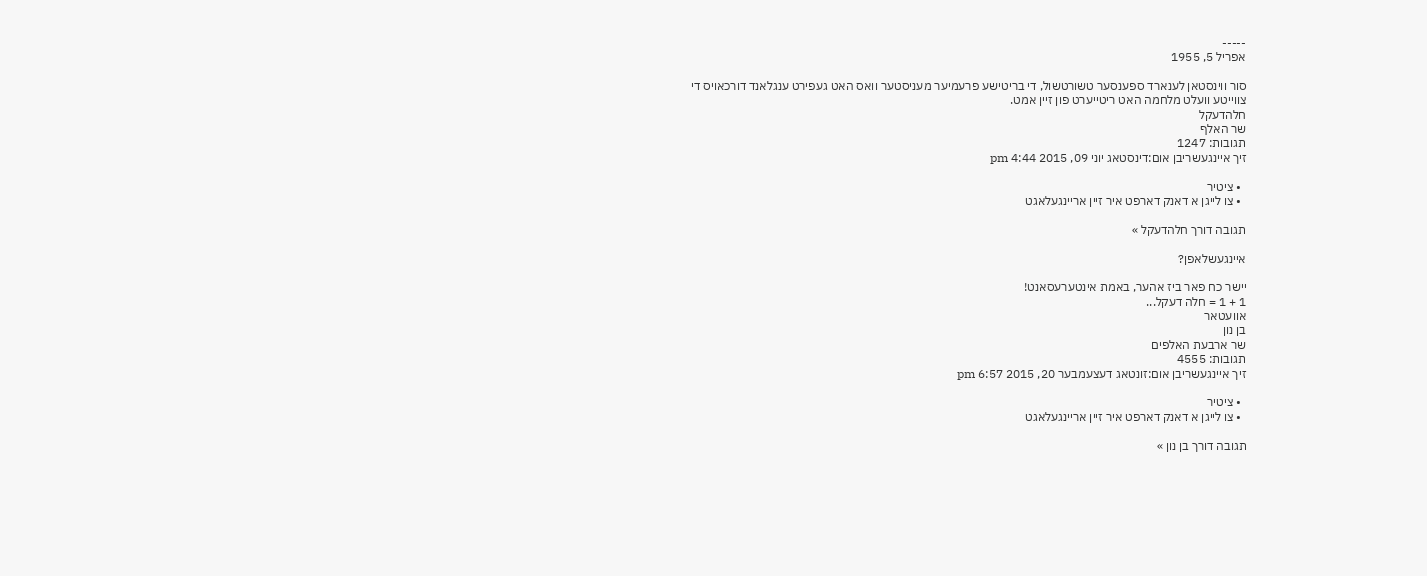-----
אפריל 5, 1955

סור ווינסטאן לענארד ספענסער טשורטשול, די בריטישע פרעמיער מעניסטער וואס האט געפירט ענגלאנד דורכאויס די צווייטע וועלט מלחמה האט ריטייערט פון זיין אמט.
חלהדעקל
שר האלף
תגובות: 1247
זיך איינגעשריבן אום:דינסטאג יוני 09, 2015 4:44 pm

  • ציטיר
  • צו לייגן א דאנק דארפט איר זיין אריינגעלאגט

תגובה דורך חלהדעקל »

איינגעשלאפן?

יישר כח פאר ביז אהער, באמת אינטערעסאנט!
1 + 1 = חלה דעקל...
אוועטאר
בן נון
שר ארבעת האלפים
תגובות: 4555
זיך איינגעשריבן אום:זונטאג דעצעמבער 20, 2015 6:57 pm

  • ציטיר
  • צו לייגן א דאנק דארפט איר זיין אריינגעלאגט

תגובה דורך בן נון »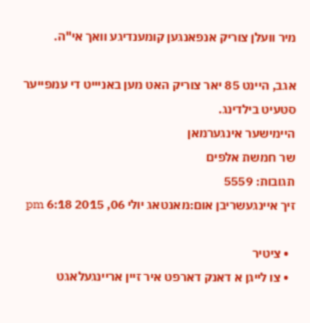מיר וועלן צוריק אנפאנגען קומענדיגע וואך אי"ה.

אגב, היינט 85 יאר צוריק האט מען באניייט די עמפייער סטעיט בילדינג.
היימישער אינגערמאן
שר חמשת אלפים
תגובות: 5559
זיך איינגעשריבן אום:מאנטאג יולי 06, 2015 6:18 pm

  • ציטיר
  • צו לייגן א דאנק דארפט איר זיין אריינגעלאגט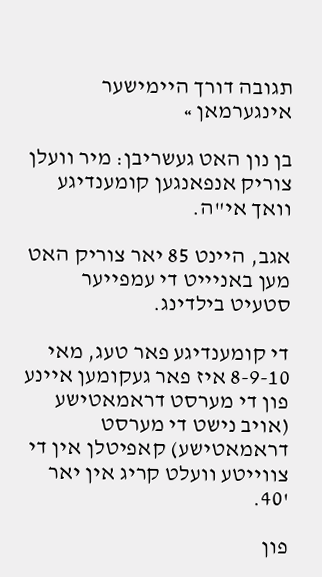תגובה דורך היימישער אינגערמאן »

בן נון האט געשריבן: מיר וועלן צוריק אנפאנגען קומענדיגע וואך אי"ה.

אגב, היינט 85 יאר צוריק האט מען באניייט די עמפייער סטעיט בילדינג.

די קומענדיגע פאר טעג, מאי 8-9-10 איז פאר געקומען איינע פון די מערסט דראמאטישע (אויב נישט די מערסט דראמאטישע) קאפיטלן אין די צווייטע וועלט קריג אין יאר '40.

פון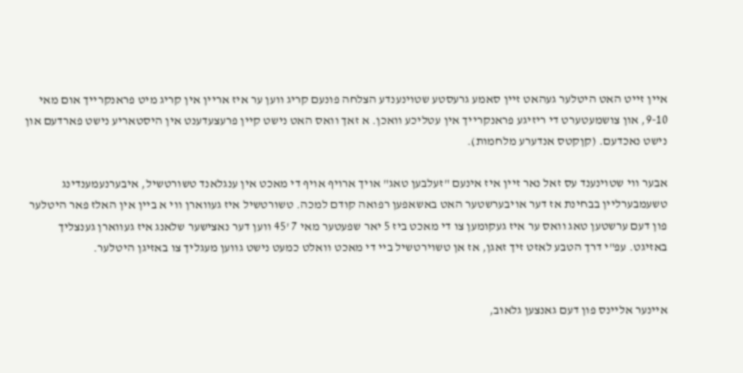איין זייט האט היטלער געהאט זיין סאמע גרעסטע שטוינענדע הצלחה פונעם קריג ווען ער איז אריין אין קריג מיט פראנקרייך אום מאי 9-10, און צושמעטערט די ריזיגע פראנקרייך אין עטליכע וואכן. א זאך וואס האט נישט קיין פרעצעדענט אין היסטאריע נישט פארדעם און נישט נאכדעם. (קןקטס אנדערע מלחמות).

אבער ווי שטוינענד עס זאל נאר זיין איז אינעם "זעלבען טאג" אויך ארויף אויף די מאכט אין ענגלאנד טשורטשיל, איבערנעמענדינג טשעמבערליין בבחינת אז דער אויבערשטער האט באשאפען רפואה קודם למכה. טשורטשיל איז געווארן ווי א ביין אין האלז פאר היטלער פון דעם ערשטען טאג וואס ער איז געקומען צו די מאכט ביז 5 יאר שפעטער מאי 7 '45 ווען דער נאצישער שלאנג איז געווארן גענצליך באזיגט. עפ"י דרך הטבע לאזט זיך זאגן, אז אן טשוירטשיל ביי די מאכט וואלט כמעט נישט גווען מעגליך צו באזיגן היטלער.


איינער אליינס פון דעם גאנצען גלאוב,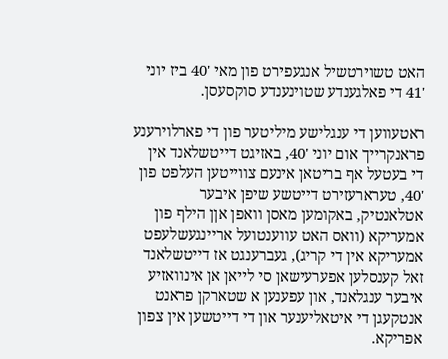האט טשוירטשיל אנגעפירט פון מאי '40 ביז יוני '41 די פאלגענדע שטוינענדע סוקסעסן.

ראטעווען די ענגלישע מיליטער פון די פארלוירענע פראנקרייך אום יוני '40, באזיגט דייטשלאנד אין די בעטעל אף בריטאן אינעם צווייטען העלפט פון '40, טערארעזירט דייטשע שיפן איבער אטלאנטיק, באקומען מאסן וואפן אןן הילף פון אמעריקא (וואס האט עווענטועל אריינגעשלעפט אמעריקא אין די קריג), געברענגט אז דייטשלאנד זאל קענסלען אפערעישאן סי לייאן אן אינוואזיע איבער ענגלאנד, און עפענען א שטארקן פראנט אנטקעגן די איטאליענער און די דייטשען אין צפון אפריקא.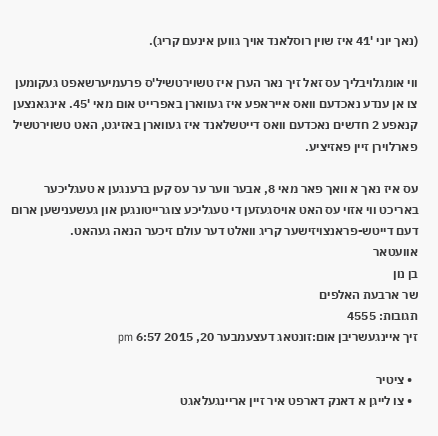(נאך יוני '41 איז שוין רוסלאנד אויך גווען אינעם קריג).

ווי אומגלויבליך עס זאל זיך נאר הערן איז טשוירטשיל'ס פרעמיערשאפט געקומען צו אן ענדע נאכדעם וואס אייראפע איז געווארן באפרייט אום מאי '45. אינגאנצען קנאפע 2 חדשים נאכדעם וואס דייטשלאנד איז געווארן באזיגט, האט טשוירטשיל פארלוירן זיין פאזיציע.

עס איז נאך א וואך פאר מאי 8, אבער ווער ער עס קען ברענגען א טעגליכער באריכט ווי אזוי עס האט אויסגעזען די טעגליכע צוגרייטונגען און געשענישען ארום דעם דייטש-פראנצויזישער קריג וואלט דער עולם זיכער הנאה געהאט.
אוועטאר
בן נון
שר ארבעת האלפים
תגובות: 4555
זיך איינגעשריבן אום:זונטאג דעצעמבער 20, 2015 6:57 pm

  • ציטיר
  • צו לייגן א דאנק דארפט איר זיין אריינגעלאגט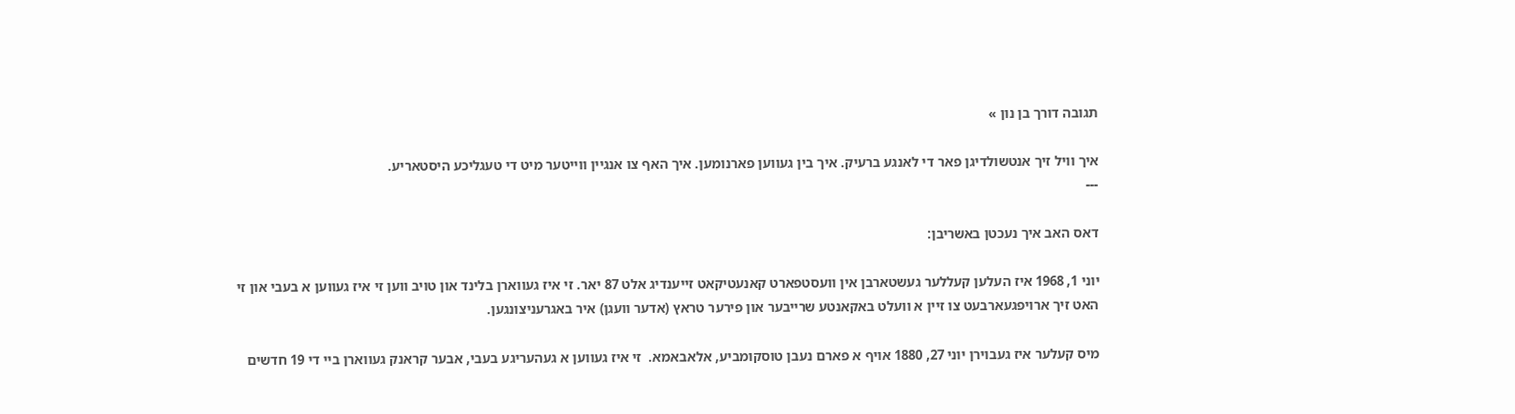תגובה דורך בן נון »

איך וויל זיך אנטשולדיגן פאר די לאנגע ברעיק. איך בין געווען פארנומען. איך האף צו אנגיין ווייטער מיט די טעגליכע היסטאריע.
---

דאס האב איך נעכטן באשריבן:

יוני 1, 1968 איז העלען קעללער געשטארבן אין וועסטפארט קאנעטיקאט זייענדיג אלט 87 יאר. זי איז געווארן בלינד און טויב ווען זי איז געווען א בעבי און זי האט זיך ארויפגעארבעט צו זיין א וועלט באקאנטע שרייבער און פירער טראץ (אדער וועגן) איר באגרעניצונגען.

מיס קעלער איז געבוירן יוני 27, 1880 אויף א פארם נעבן טוסקומביע, אלאבאמא.  זי איז געווען א געהעריגע בעבי, אבער קראנק געווארן ביי די 19 חדשים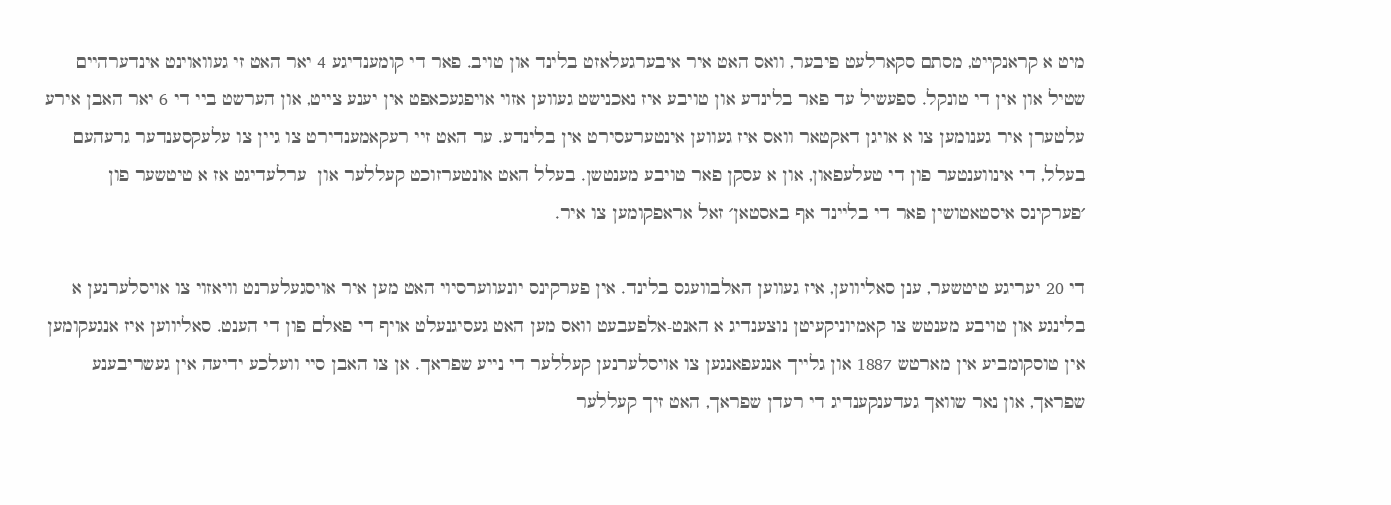מיט א קראנקייט, מסתם סקארלעט פיבער, וואס האט איר איבערגעלאזט בלינד און טויב. פאר די קומענדיגע 4 יאר האט זי געוואוינט אינדערהיים שטיל און אין די טונקל. ספעשיל עד פאר בלינדע און טויבע איז נאכנישט געווען אזוי אויפגעכאפט אין יענע צייט, און הערשט ביי די 6 יאר האבן אירע עלטערן איר גענומען צו א אויגן דאקטאר וואס איז געווען אינטערעסירט אין בלינדע. ער האט זיי רעקאמענדירט צו גיין צו עלעקסענדער גרעהעם בעלל, די אינווענטער פון די טעלעפאון, און א עסקן פאר טויבע מענטשן. בעלל האט אונטערזוכט קעללער און  ערלעדיגט אז א טיטשער פון ׳פערקינס איסטאטושין פאר די בליינד אף באסטאן׳ זאל אראפקומען צו איר.

די 20 יעריגע טיטשער, ענן סאליווען, איז געווען האלבוועגס בלינד. אין פערקינס יונעווערסיוי האט מען איר אויסגעלערנט וויאזוי צו אויסלערנען א בלינגע און טויבע מענטש צו קאמיוניקעיטן נוצענדיג א האנט-אלפעבעט וואס מען האט געסיגנעלט אויף די פאלם פון די הענט. סאליווען איז אנגעקומען אין טוסקומביע אין מארטש 1887 און גלייך אנגעפאנגען צו אויסלערנען קעללער די נייע שפראך. אן צו האבן סיי וועלכע ידיעה אין געשריבענע שפראך, און נאר שוואך געדענקענדיג די רעדן שפראך, האט זיך קעללער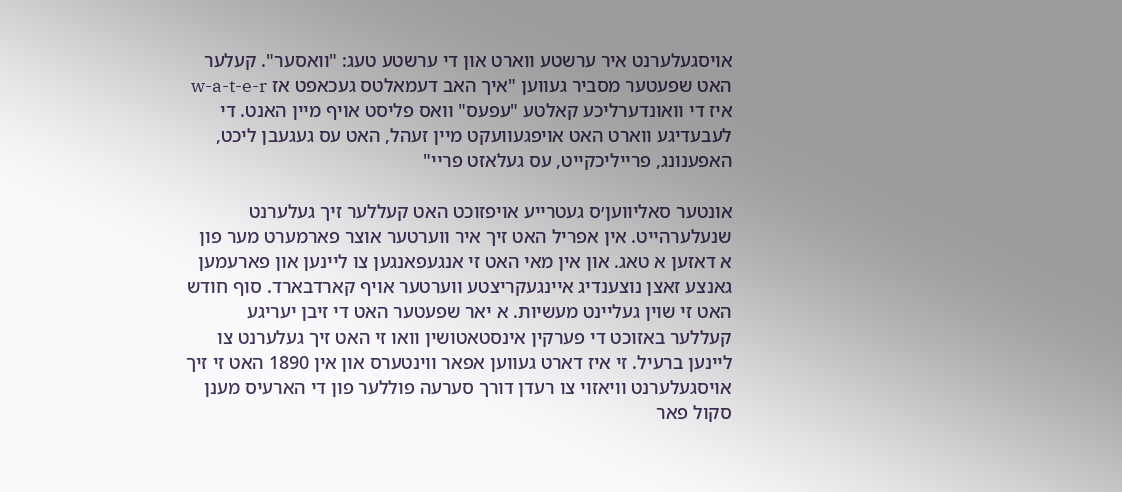אויסגעלערנט איר ערשטע ווארט און די ערשטע טעג: "וואסער". קעלער האט שפעטער מסביר געווען "איך האב דעמאלטס געכאפט אז w-a-t-e-r איז די וואונדערליכע קאלטע "עפעס" וואס פליסט אויף מיין האנט. די לעבעדיגע ווארט האט אויפגעוועקט מיין זעהל, האט עס געגעבן ליכט, האפענונג, פרייליכקייט, עס געלאזט פריי"

אונטער סאליווען׳ס געטרייע אויפזוכט האט קעללער זיך געלערנט שנעלערהייט. אין אפריל האט זיך איר ווערטער אוצר פארמערט מער פון א דאזען א טאג. און אין מאי האט זי אנגעפאנגען צו ליינען און פארעמען גאנצע זאצן נוצענדיג איינגעקריצטע ווערטער אויף קארדבארד. סוף חודש האט זי שוין געליינט מעשיות. א יאר שפעטער האט די זיבן יעריגע קעללער באזוכט די פערקין אינסטאטושין וואו זי האט זיך געלערנט צו ליינען ברעיל. זי איז דארט געווען אפאר ווינטערס און אין 1890 האט זי זיך אויסגעלערנט וויאזוי צו רעדן דורך סערעה פוללער פון די הארעיס מענן סקול פאר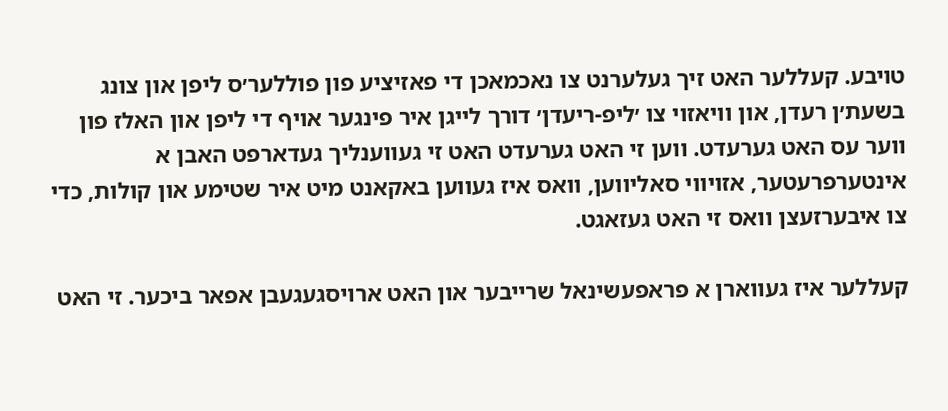טויבע. קעללער האט זיך געלערנט צו נאכמאכן די פאזיציע פון פוללער׳ס ליפן און צונג בשעת׳ן רעדן, און וויאזוי צו ׳ליפ-ריעדן׳ דורך לייגן איר פינגער אויף די ליפן און האלז פון ווער עס האט גערעדט. ווען זי האט גערעדט האט זי געווענליך געדארפט האבן א אינטערפרעטער, אזויווי סאליווען, וואס איז געווען באקאנט מיט איר שטימע און קולות, כדי צו איבערזעצן וואס זי האט געזאגט.

קעללער איז געווארן א פראפעשינאל שרייבער און האט ארויסגעגעבן אפאר ביכער. זי האט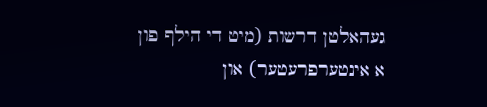געהאלטן דרשות (מיט די הילף פון א אינטערפרעטער) און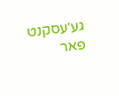גע׳עסקנט פאר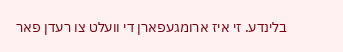בלינדע. זי איז ארומגעפארן די וועלט צו רעדן פאר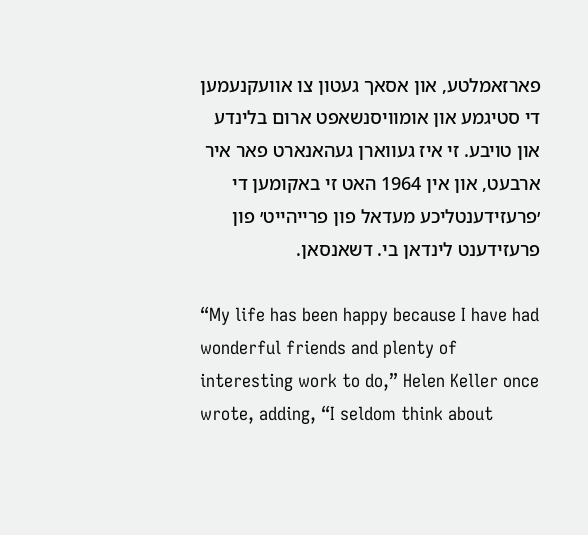פארזאמלטע, און אסאך געטון צו אוועקנעמען די סטיגמע און אומוויסנשאפט ארום בלינדע און טויבע. זי איז געווארן געהאנארט פאר איר ארבעט, און אין 1964 האט זי באקומען די ׳פרעזידענטליכע מעדאל פון פרייהייט׳ פון פרעזידענט לינדאן בי. דשאנסאן.

“My life has been happy because I have had wonderful friends and plenty of interesting work to do,” Helen Keller once wrote, adding, “I seldom think about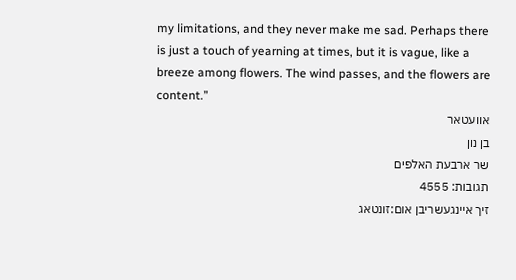my limitations, and they never make me sad. Perhaps there is just a touch of yearning at times, but it is vague, like a breeze among flowers. The wind passes, and the flowers are content.”
אוועטאר
בן נון
שר ארבעת האלפים
תגובות: 4555
זיך איינגעשריבן אום:זונטאג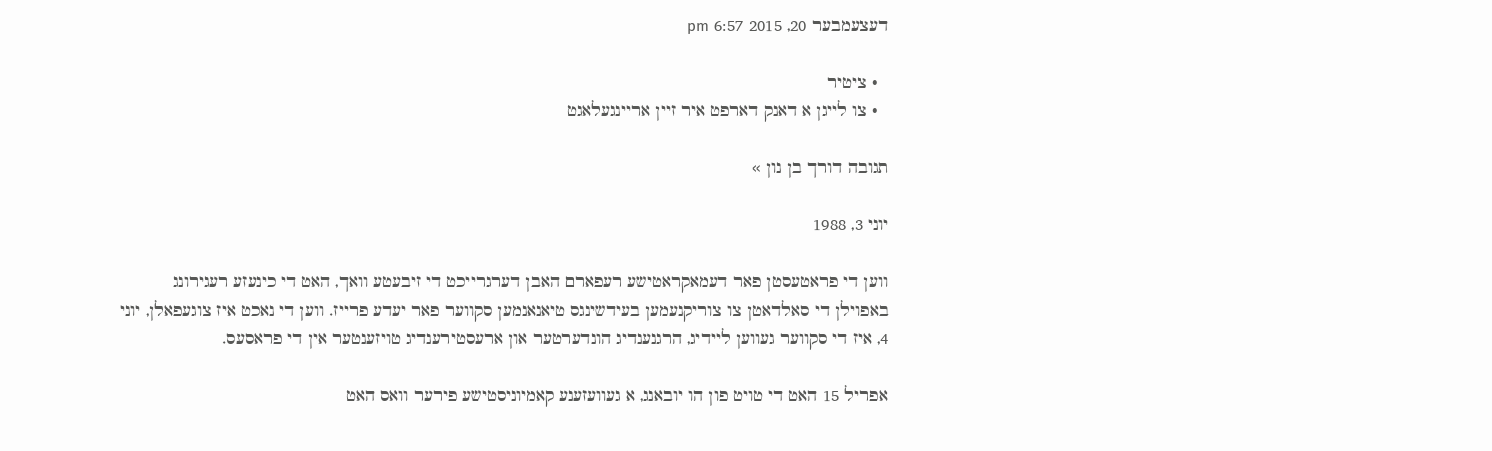דעצעמבער 20, 2015 6:57 pm

  • ציטיר
  • צו לייגן א דאנק דארפט איר זיין אריינגעלאגט

תגובה דורך בן נון »

יוני 3, 1988

ווען די פראטעסטן פאר דעמאקראטישע רעפארם האבן דערגרייכט די זיבעטע וואך, האט די כינעזע רעגירונג באפוילן די סאלדאטן צו צוריקנעמען בעידשינגס טיאנאנמען סקווער פאר יעדע פרייז. ווען די נאכט איז צוגעפאלן, יוני 4, איז די סקווער געווען ליידיג, הרגנענדיג הונדערטער און ארעסטירענדיג טויזענטער אין די פראסעס.

אפריל 15 האט די טויט פון הו יובאנג, א געוועזענע קאמיוניסטישע פירער וואס האט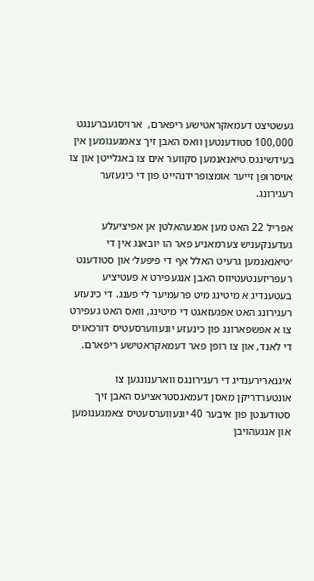געשטיצט דעמאקראטישע ריפארם,  ארויסגעברענגט 100,000 סטודענטען וואס האבן זיך צאמגענומען אין בעידשינגס טיאנאנמען סקווער אים צו באגלייטן און צו אויסרופן זייער אומצופרידנהייט פון די כינעזער רעגירונג.

אפריל 22 האט מען אפגעהאלטן אן אפיציעלע געדענקעניש צערמאניע פאר הו יובאנג אין די ׳טיאנאנמען גרעיט האלל אף די פיפעל׳ און סטודענט רעפריזענטעטיווס האבן אנגעפירט א פעטיציע בעטענדיג א מיטינג מיט פרעמיער לי פענג. די כינעזע רעגירונג האט אפגעזאגט די מיטינג, וואס האט געפירט צו א אפשפארונג פון כינעזע יונעווערסעטיס דורכאויס די לאנד, און צו רופן פאר דעמאקראטישע ריפארם.

איגנארירענדיג די רעגירונגס ווארענונגען צו אונטערדריקן מאסן דעמאנסטראציעס האבן זיך סטודענטן פון איבער 40 יונעווערסעטיס צאמגענומען און אנגעהויבן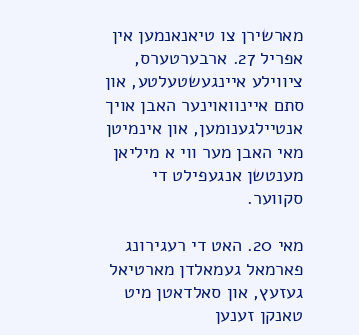מארשירן צו טיאנאנמען אין אפריל 27. ארבערטערס, ציווילע איינגעשטעלטע, און סתם איינוואוינער האבן אויך אנטיילגענומען, און אינמיטן מאי האבן מער ווי א מיליאן מענטשן אנגעפילט די סקווער.

מאי 20. האט די רעגירונג פארמאל געמאלדן מארטיאל געזעץ, און סאלדאטן מיט טאנקן זענען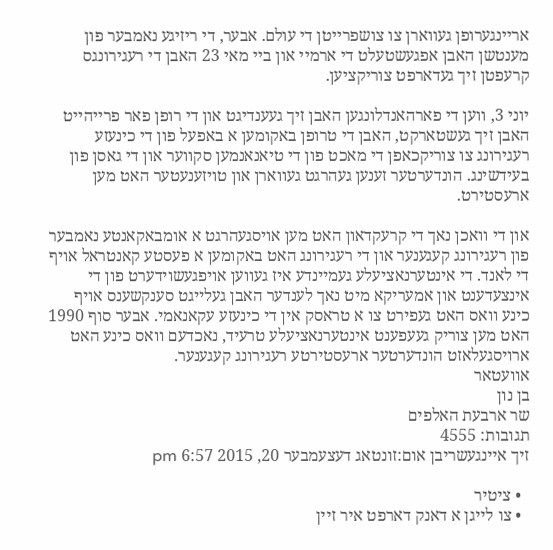אריינגערופן געווארן צו צושפרייטן די עולם. אבער, די ריזיגע נאמבער פון מענטשן האבן אפגעשטעלט די ארמיי און ביי מאי 23 האבן די רעגירונגס קרעפטן זיך געדארפט צוריקציען.

יוני 3, ווען די פארהאנדלונגען האבן זיך געענדיגט און די רופן פאר פרייהייט האבן זיך געשטארקט, האבן די טרופן באקומען א באפעל פון די כינעזע רעגירונג צו צוריקכאפן די מאכט פון די טיאנאנמען סקווער און די גאסן פון בעידשינג. הונדערטער זענען געהרגט געווארן און טויזענעטער האט מען ארעסטירט.

און די וואכן נאך די קרעקדאון האט מען אויסגעהרגט א אומבאקאנטע נאמבער פון רעגירונג קעגענער און די רעגירונג האט באקומען א פעסטע קאנטראל אויף די לאנד. די אינטערנאציעלע געמיינדע איז געווען אויפגעשוידערט פון די אינצעדענט און אמעריקא מיט נאך לענדער האבן געלייגט סענקשענס אויף כינע וואס האט געפירט צו א טראסק אין די כינעזע עקאנאמי. אבער סוף 1990 האט מען צוריק געעפענט אינטערנאציעלע טרעיד, נאכדעם וואס כינע האט ארויסגעלאזט הונדערטער ארעסטירטע רעגירונג קעגענער.
אוועטאר
בן נון
שר ארבעת האלפים
תגובות: 4555
זיך איינגעשריבן אום:זונטאג דעצעמבער 20, 2015 6:57 pm

  • ציטיר
  • צו לייגן א דאנק דארפט איר זיין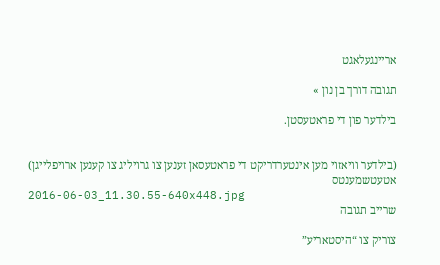אריינגעלאגט

תגובה דורך בן נון »

בילדער פון די פראטעסטן.


(בילדער וויאזוי מען אינטערדריקט די פראטעסאן זענען צו גרויליג צו קענען ארויפלייגן)
אטעטשמענטס
2016-06-03_11.30.55-640x448.jpg
שרייב תגובה

צוריק צו “היסטאריע”